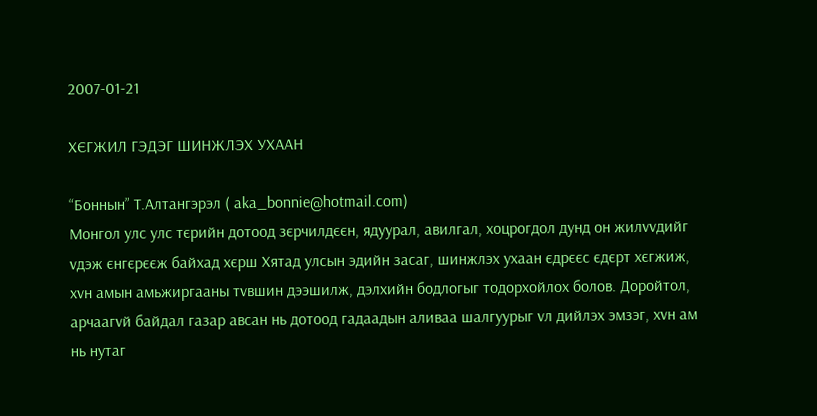2007-01-21

ХЄГЖИЛ ГЭДЭГ ШИНЖЛЭХ УХААН

“Боннын” Т.Алтангэрэл ( aka_bonnie@hotmail.com)
Монгол улс улс тєрийн дотоод зєрчилдєєн, ядуурал, авилгал, хоцрогдол дунд он жилvvдийг vдэж єнгєрєєж байхад хєрш Хятад улсын эдийн засаг, шинжлэх ухаан єдрєєс єдєрт хєгжиж, хvн амын амьжиргааны тvвшин дээшилж, дэлхийн бодлогыг тодорхойлох болов. Доройтол, арчаагvй байдал газар авсан нь дотоод гадаадын аливаа шалгуурыг vл дийлэх эмзэг, хvн ам нь нутаг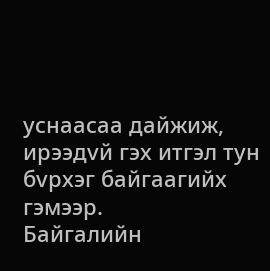уснаасаа дайжиж, ирээдvй гэх итгэл тун бvрхэг байгаагийх гэмээр.
Байгалийн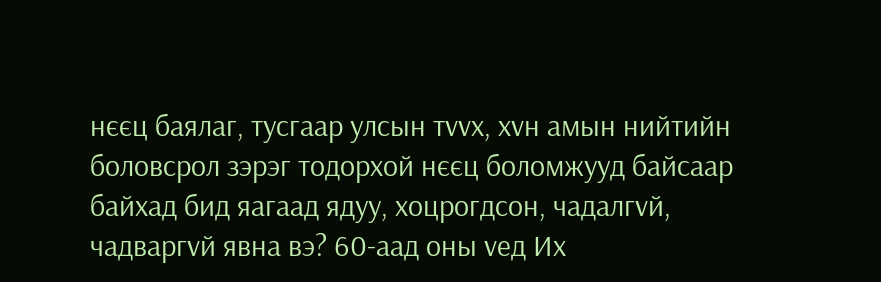нєєц баялаг, тусгаар улсын тvvх, хvн амын нийтийн боловсрол зэрэг тодорхой нєєц боломжууд байсаар байхад бид яагаад ядуу, хоцрогдсон, чадалгvй, чадваргvй явна вэ? 60-аад оны vед Их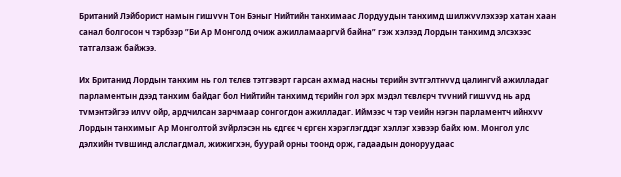Британий Лэйборист намын гишvvн Тон Бэныг Нийтийн танхимаас Лордуудын танхимд шилжvvлэхээр хатан хаан санал болгосон ч тэрбээр ”Би Ар Монголд очиж ажилламааргvй байна” гэж хэлээд Лордын танхимд элсэхээс татгалзаж байжээ.

Их Британид Лордын танхим нь гол тєлєв тэтгэвэрт гарсан ахмад насны тєрийн зvтгэлтнvvд цалингvй ажилладаг парламентын дээд танхим байдаг бол Нийтийн танхимд тєрийн гол эрх мэдэл тєвлєрч тvvний гишvvд нь ард тvмэнтэйгээ илvv ойр, ардчилсан зарчмаар сонгогдон ажилладаг. Иймээс ч тэр vеийн нэгэн парламентч ийнхvv Лордын танхимыг Ар Монголтой зvйрлэсэн нь єдгєє ч єргєн хэрэглэгддэг хэллэг хэвээр байх юм. Монгол улс дэлхийн тvвшинд алслагдмал, жижигхэн, буурай орны тоонд орж, гадаадын доноруудаас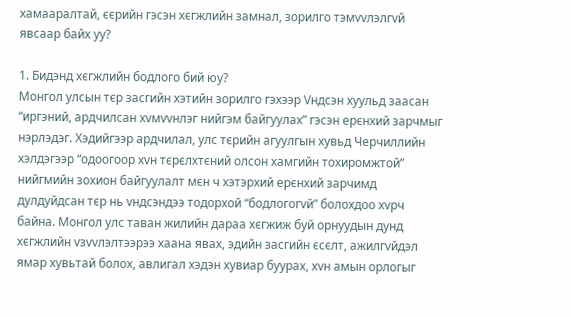хамааралтай, єєрийн гэсэн хєгжлийн замнал, зорилго тэмvvлэлгvй явсаар байх уу?

1. Бидэнд хєгжлийн бодлого бий юу?
Монгол улсын тєр засгийн хэтийн зорилго гэхээр Vндсэн хуульд заасан “иргэний, ардчилсан хvмvvнлэг нийгэм байгуулах” гэсэн ерєнхий зарчмыг нэрлэдэг. Хэдийгээр ардчилал, улс тєрийн агуулгын хувьд Черчиллийн хэлдэгээр “одоогоор хvн тєрєлхтєний олсон хамгийн тохиромжтой” нийгмийн зохион байгуулалт мєн ч хэтэрхий ерєнхий зарчимд дулдуйдсан тєр нь vндсэндээ тодорхой “бодлогогvй” болохдоо хvрч байна. Монгол улс таван жилийн дараа хєгжиж буй орнуудын дунд хєгжлийн vзvvлэлтээрээ хаана явах, эдийн засгийн єсєлт, ажилгvйдэл ямар хувьтай болох, авлигал хэдэн хувиар буурах, хvн амын орлогыг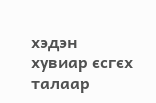хэдэн хувиар єсгєх талаар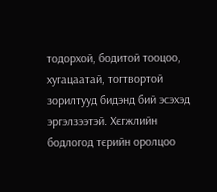тодорхой, бодитой тооцоо, хугацаатай, тогтвортой зорилтууд бидэнд бий эсэхэд эргэлзээтэй. Хєгжлийн бодлогод тєрийн оролцоо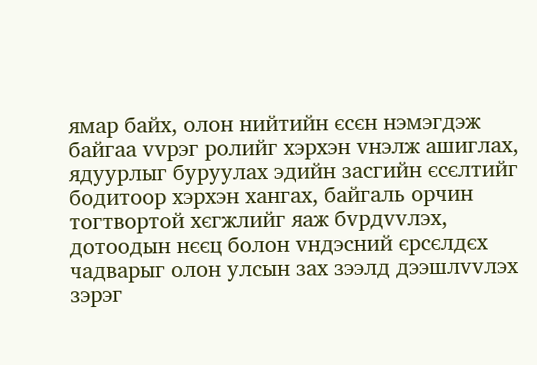ямар байх, олон нийтийн єсєн нэмэгдэж байгаа vvрэг ролийг хэрхэн vнэлж ашиглах, ядуурлыг буруулах эдийн засгийн єсєлтийг бодитоор хэрхэн хангах, байгаль орчин тогтвортой хєгжлийг яаж бvрдvvлэх, дотоодын нєєц болон vндэсний єрсєлдєх чадварыг олон улсын зах зээлд дээшлvvлэх зэрэг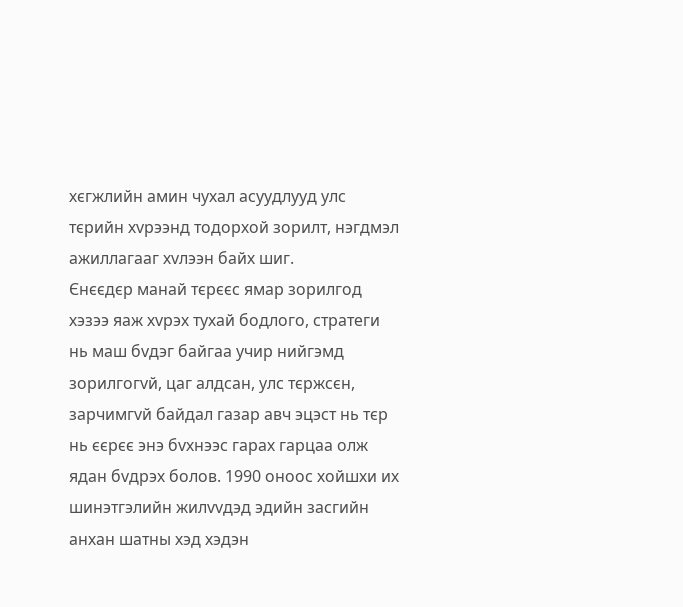хєгжлийн амин чухал асуудлууд улс тєрийн хvрээнд тодорхой зорилт, нэгдмэл ажиллагааг хvлээн байх шиг.
Єнєєдєр манай тєрєєс ямар зорилгод хэзээ яаж хvрэх тухай бодлого, стратеги нь маш бvдэг байгаа учир нийгэмд зорилгогvй, цаг алдсан, улс тєржсєн, зарчимгvй байдал газар авч эцэст нь тєр нь єєрєє энэ бvхнээс гарах гарцаа олж ядан бvдрэх болов. 1990 оноос хойшхи их шинэтгэлийн жилvvдэд эдийн засгийн анхан шатны хэд хэдэн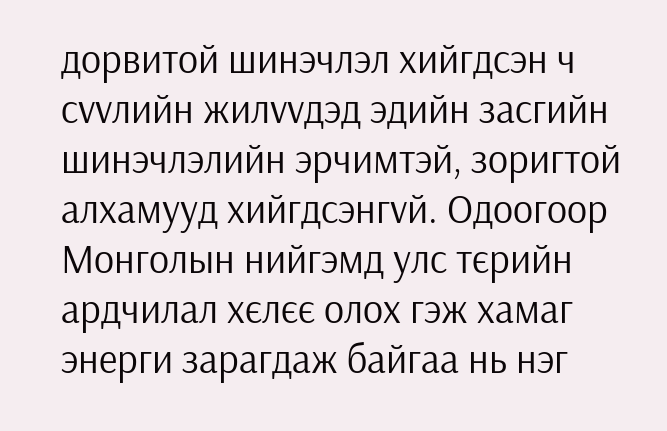дорвитой шинэчлэл хийгдсэн ч сvvлийн жилvvдэд эдийн засгийн шинэчлэлийн эрчимтэй, зоригтой алхамууд хийгдсэнгvй. Одоогоор Монголын нийгэмд улс тєрийн ардчилал хєлєє олох гэж хамаг энерги зарагдаж байгаа нь нэг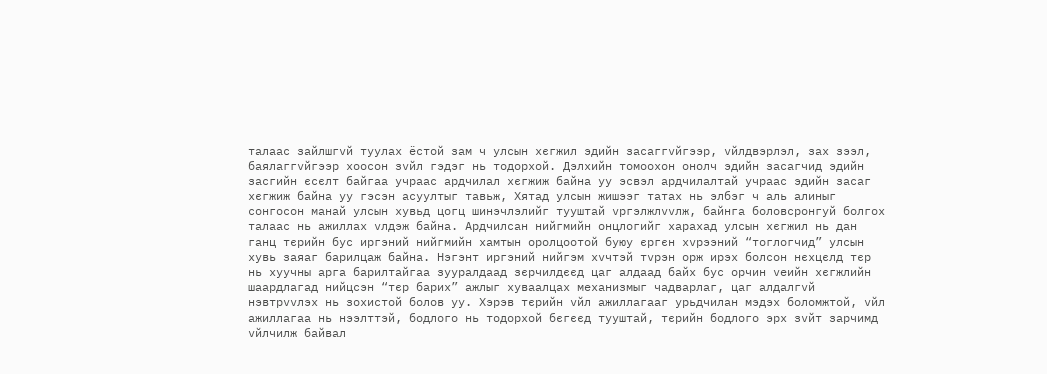талаас зайлшгvй туулах ёстой зам ч улсын хєгжил эдийн засаггvйгээр, vйлдвэрлэл, зах зээл, баялаггvйгээр хоосон зvйл гэдэг нь тодорхой. Дэлхийн томоохон онолч эдийн засагчид эдийн засгийн єсєлт байгаа учраас ардчилал хєгжиж байна уу эсвэл ардчилалтай учраас эдийн засаг хєгжиж байна уу гэсэн асуултыг тавьж, Хятад улсын жишээг татах нь элбэг ч аль алиныг сонгосон манай улсын хувьд цогц шинэчлэлийг тууштай vргэлжлvvлж, байнга боловсронгуй болгох талаас нь ажиллах vлдэж байна. Ардчилсан нийгмийн онцлогийг харахад улсын хєгжил нь дан ганц тєрийн бус иргэний нийгмийн хамтын оролцоотой буюу єргєн хvрээний “тоглогчид” улсын хувь заяаг барилцаж байна. Нэгэнт иргэний нийгэм хvчтэй тvрэн орж ирэх болсон нєхцєлд тєр нь хуучны арга барилтайгаа зууралдаад зєрчилдєєд цаг алдаад байх бус орчин vеийн хєгжлийн шаардлагад нийцсэн “тєр барих” ажлыг хуваалцах механизмыг чадварлаг, цаг алдалгvй нэвтрvvлэх нь зохистой болов уу. Хэрэв тєрийн vйл ажиллагааг урьдчилан мэдэх боломжтой, vйл ажиллагаа нь нээлттэй, бодлого нь тодорхой бєгєєд тууштай, тєрийн бодлого эрх зvйт зарчимд vйлчилж байвал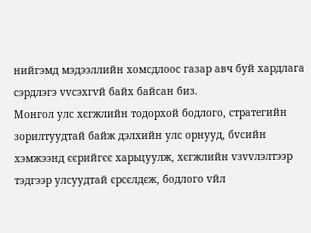нийгэмд мэдээллийн хомсдлоос газар авч буй хардлага сэрдлэгэ vvсэхгvй байх байсан биз.
Монгол улс хєгжлийн тодорхой бодлого, стратегийн зорилтуудтай байж дэлхийн улс орнууд, бvсийн хэмжээнд єєрийгєє харьцуулж, хєгжлийн vзvvлэлтээр тэдгээр улсуудтай єрсєлдєж, бодлого vйл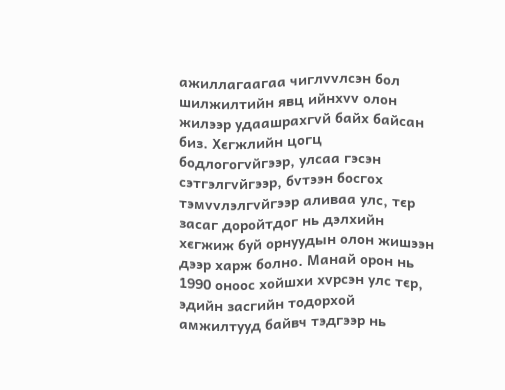ажиллагаагаа чиглvvлсэн бол шилжилтийн явц ийнхvv олон жилээр удаашрахгvй байх байсан биз. Хєгжлийн цогц бодлогогvйгээр, улсаа гэсэн сэтгэлгvйгээр, бvтээн босгох тэмvvлэлгvйгээр аливаа улс, тєр засаг доройтдог нь дэлхийн хєгжиж буй орнуудын олон жишээн дээр харж болно. Манай орон нь 1990 оноос хойшхи хvрсэн улс тєр, эдийн засгийн тодорхой амжилтууд байвч тэдгээр нь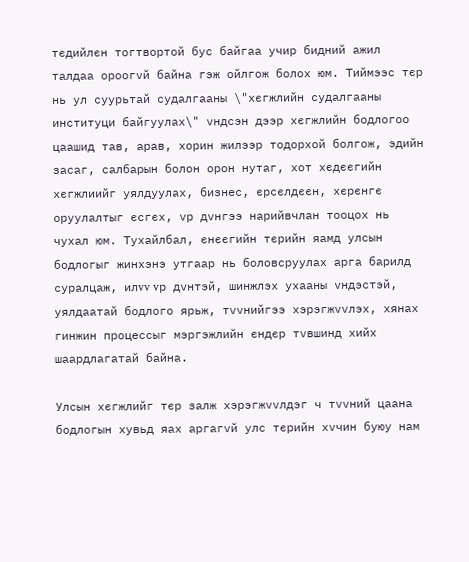тєдийлєн тогтвортой бус байгаа учир бидний ажил талдаа ороогvй байна гэж ойлгож болох юм. Тиймээс тєр нь ул суурьтай судалгааны \"хєгжлийн судалгааны институци байгуулах\" vндсэн дээр хєгжлийн бодлогоо цаашид тав, арав, хорин жилээр тодорхой болгож, эдийн засаг, салбарын болон орон нутаг, хот хєдєєгийн хєгжлиийг уялдуулах, бизнес, єрсєлдєєн, хєрєнгє оруулалтыг єсгєх, vр дvнгээ нарийвчлан тооцох нь чухал юм. Тухайлбал, єнєєгийн тєрийн яамд улсын бодлогыг жинхэнэ утгаар нь боловсруулах арга барилд суралцаж, илvv vр дvнтэй, шинжлэх ухааны vндэстэй, уялдаатай бодлого ярьж, тvvнийгээ хэрэгжvvлэх, хянах гинжин процессыг мэргэжлийн єндєр тvвшинд хийх шаардлагатай байна.

Улсын хєгжлийг тєр залж хэрэгжvvлдэг ч тvvний цаана бодлогын хувьд яах аргагvй улс тєрийн хvчин буюу нам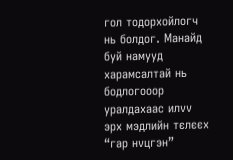гол тодорхойлогч нь болдог. Манайд буй намууд харамсалтай нь бодлогооор уралдахаас илvv эрх мэдлийн тєлєєх “гар нvцгэн”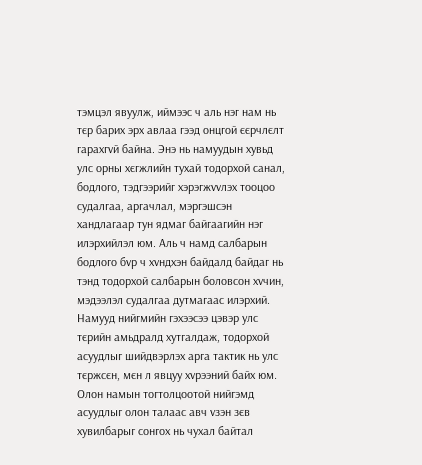тэмцэл явуулж, иймээс ч аль нэг нам нь тєр барих эрх авлаа гээд онцгой єєрчлєлт гарахгvй байна. Энэ нь намуудын хувьд улс орны хєгжлийн тухай тодорхой санал, бодлого, тэдгээрийг хэрэгжvvлэх тооцоо судалгаа, аргачлал, мэргэшсэн хандлагаар тун ядмаг байгаагийн нэг илэрхийлэл юм. Аль ч намд салбарын бодлого бvр ч хvндхэн байдалд байдаг нь тэнд тодорхой салбарын боловсон хvчин, мэдээлэл судалгаа дутмагаас илэрхий. Намууд нийгмийн гэхээсээ цэвэр улс тєрийн амьдралд хутгалдаж, тодорхой асуудлыг шийдвэрлэх арга тактик нь улс тєржсєн, мєн л явцуу хvрээний байх юм. Олон намын тогтолцоотой нийгэмд асуудлыг олон талаас авч vзэн зєв хувилбарыг сонгох нь чухал байтал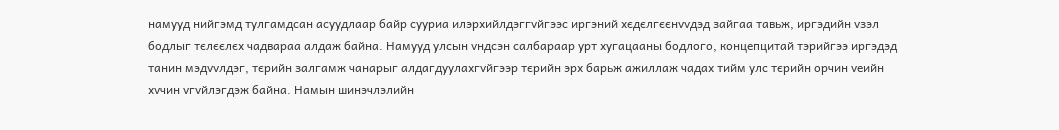намууд нийгэмд тулгамдсан асуудлаар байр сууриа илэрхийлдэггvйгээс иргэний хєдєлгєєнvvдэд зайгаа тавьж, иргэдийн vзэл бодлыг тєлєєлєх чадвараа алдаж байна. Намууд улсын vндсэн салбараар урт хугацааны бодлого, концепцитай тэрийгээ иргэдэд танин мэдvvлдэг, тєрийн залгамж чанарыг алдагдуулахгvйгээр тєрийн эрх барьж ажиллаж чадах тийм улс тєрийн орчин vеийн хvчин vгvйлэгдэж байна. Намын шинэчлэлийн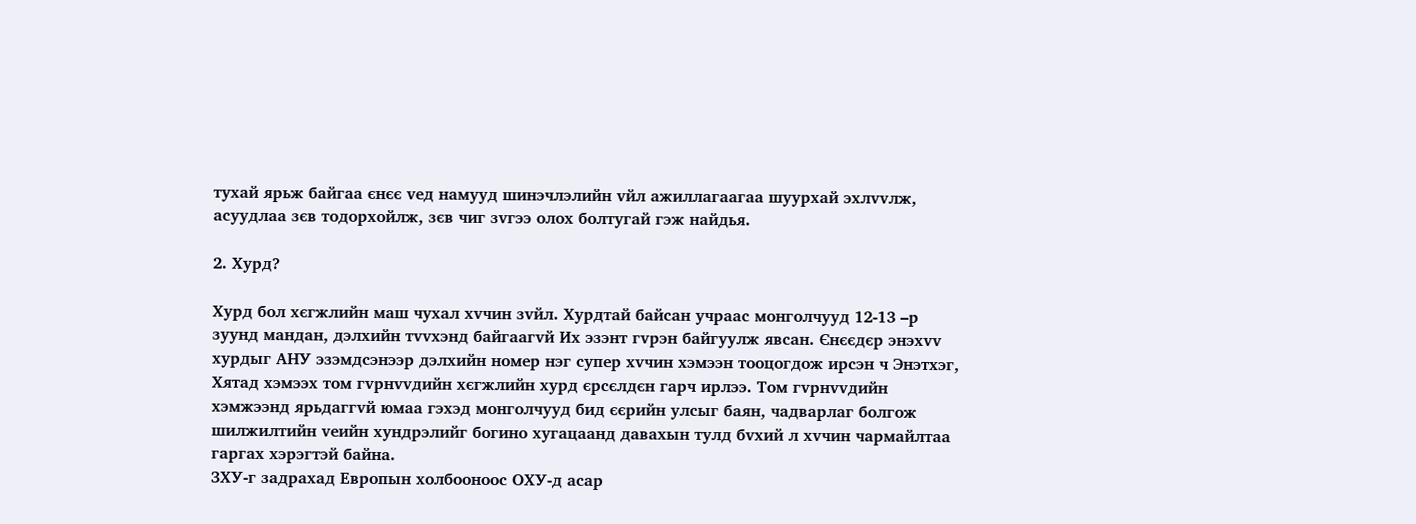тухай ярьж байгаа єнєє vед намууд шинэчлэлийн vйл ажиллагаагаа шуурхай эхлvvлж, асуудлаа зєв тодорхойлж, зєв чиг зvгээ олох болтугай гэж найдья.

2. Хурд?

Хурд бол хєгжлийн маш чухал хvчин зvйл. Хурдтай байсан учраас монголчууд 12-13 –р зуунд мандан, дэлхийн тvvхэнд байгаагvй Их эзэнт гvрэн байгуулж явсан. Єнєєдєр энэхvv хурдыг АНУ эзэмдсэнээр дэлхийн номер нэг супер хvчин хэмээн тооцогдож ирсэн ч Энэтхэг, Хятад хэмээх том гvрнvvдийн хєгжлийн хурд єрсєлдєн гарч ирлээ. Том гvрнvvдийн хэмжээнд ярьдаггvй юмаа гэхэд монголчууд бид єєрийн улсыг баян, чадварлаг болгож шилжилтийн vеийн хундрэлийг богино хугацаанд давахын тулд бvхий л хvчин чармайлтаа гаргах хэрэгтэй байна.
ЗХУ-г задрахад Европын холбооноос ОХУ-д асар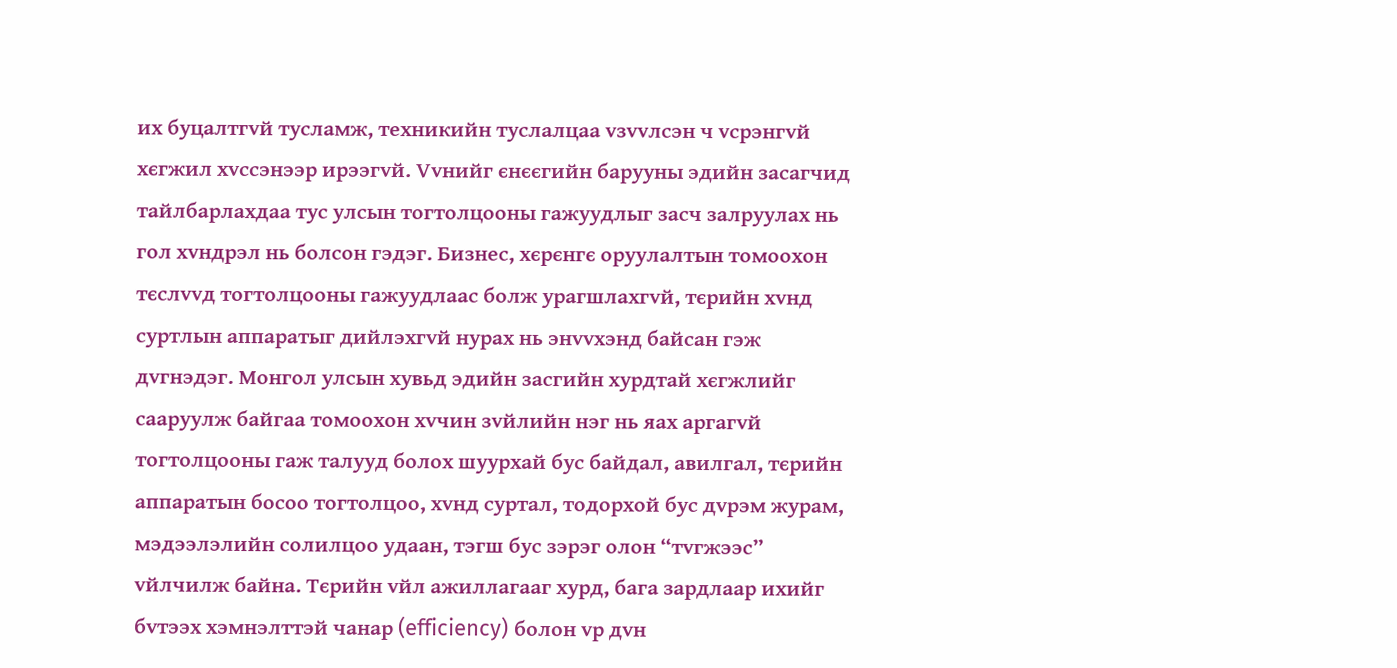их буцалтгvй тусламж, техникийн туслалцаа vзvvлсэн ч vсрэнгvй хєгжил хvссэнээр ирээгvй. Vvнийг єнєєгийн барууны эдийн засагчид тайлбарлахдаа тус улсын тогтолцооны гажуудлыг засч залруулах нь гол хvндрэл нь болсон гэдэг. Бизнес, хєрєнгє оруулалтын томоохон тєслvvд тогтолцооны гажуудлаас болж урагшлахгvй, тєрийн хvнд суртлын аппаратыг дийлэхгvй нурах нь энvvхэнд байсан гэж дvгнэдэг. Монгол улсын хувьд эдийн засгийн хурдтай хєгжлийг сааруулж байгаа томоохон хvчин зvйлийн нэг нь яах аргагvй тогтолцооны гаж талууд болох шуурхай бус байдал, авилгал, тєрийн аппаратын босоо тогтолцоо, хvнд суртал, тодорхой бус дvрэм журам, мэдээлэлийн солилцоо удаан, тэгш бус зэрэг олон “тvгжээс” vйлчилж байна. Тєрийн vйл ажиллагааг хурд, бага зардлаар ихийг бvтээх хэмнэлттэй чанар (efficiency) болон vр дvн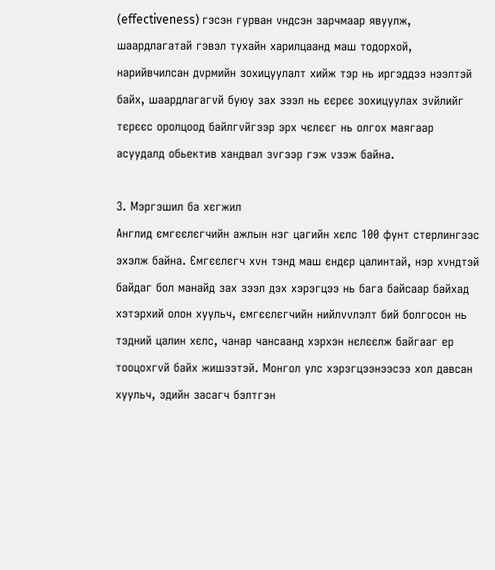(effectiveness) гэсэн гурван vндсэн зарчмаар явуулж, шаардлагатай гэвэл тухайн харилцаанд маш тодорхой, нарийвчилсан дvрмийн зохицуулалт хийж тэр нь иргэддээ нээлтэй байх, шаардлагагvй буюу зах зээл нь єєрєє зохицуулах зvйлийг тєрєєс оролцоод байлгvйгээр эрх чєлєєг нь олгох маягаар асуудалд обьектив хандвал зvгээр гэж vзэж байна.

3. Мэргэшил ба хєгжил
Англид ємгєєлєгчийн ажлын нэг цагийн хєлс 100 фунт стерлингээс эхэлж байна. Ємгєєлєгч хvн тэнд маш єндєр цалинтай, нэр хvндтэй байдаг бол манайд зах зээл дэх хэрэгцээ нь бага байсаар байхад хэтэрхий олон хуульч, ємгєєлєгчийн нийлvvлэлт бий болгосон нь тэдний цалин хєлс, чанар чансаанд хэрхэн нєлєєлж байгааг ер тооцохгvй байх жишээтэй. Монгол улс хэрэгцээнээсээ хол давсан хуульч, эдийн засагч бэлтгэн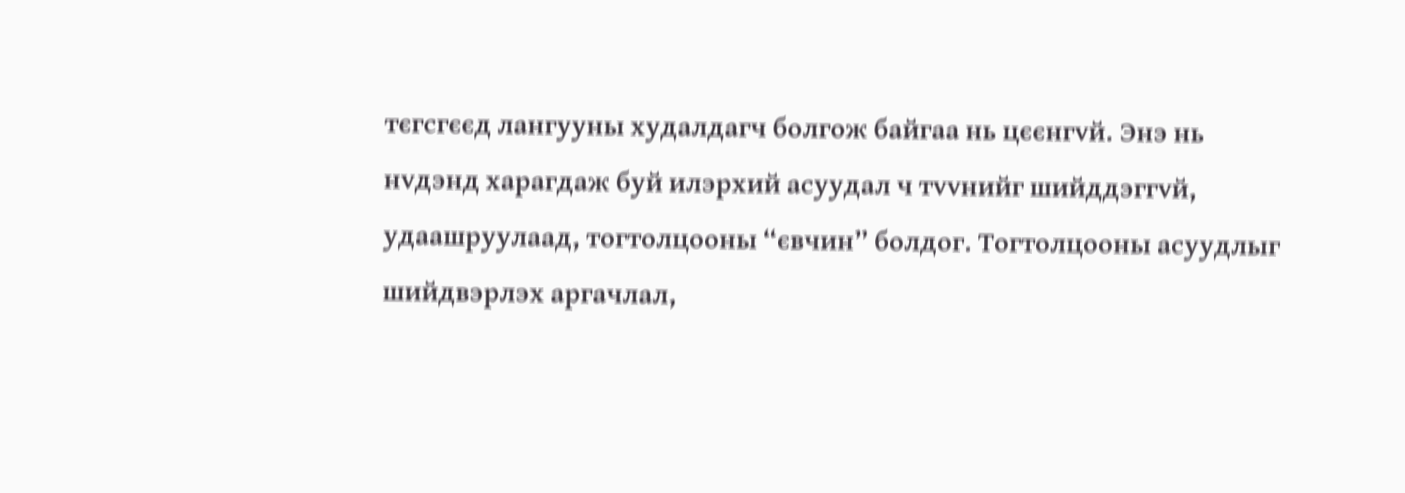тєгсгєєд лангууны худалдагч болгож байгаа нь цєєнгvй. Энэ нь нvдэнд харагдаж буй илэрхий асуудал ч тvvнийг шийддэггvй, удаашруулаад, тогтолцооны “євчин” болдог. Тогтолцооны асуудлыг шийдвэрлэх аргачлал,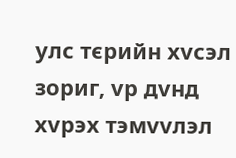улс тєрийн хvсэл зориг, vр дvнд хvрэх тэмvvлэл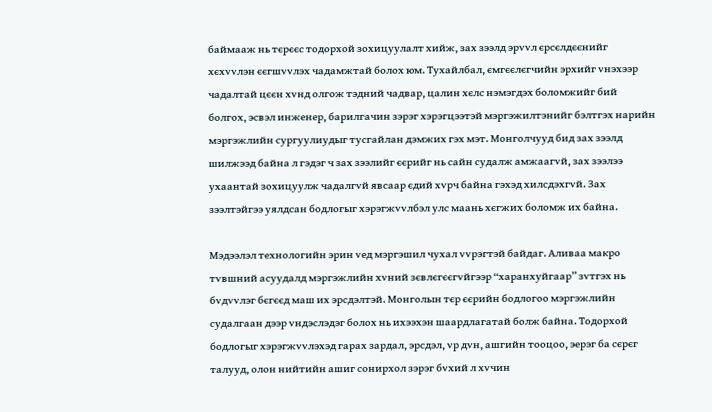баймааж нь тєрєєс тодорхой зохицуулалт хийж, зах зээлд эрvvл єрсєлдєєнийг хєхvvлэн єєгшvvлэх чадамжтай болох юм. Тухайлбал, ємгєєлєгчийн эрхийг vнэхээр чадалтай цєєн хvнд олгож тэдний чадвар, цалин хєлс нэмэгдэх боломжийг бий болгох, эсвэл инженер, барилгачин зэрэг хэрэгцээтэй мэргэжилтэнийг бэлтгэх нарийн мэргэжлийн сургуулиудыг тусгайлан дэмжих гэх мэт. Монголчууд бид зах зээлд шилжээд байна л гэдэг ч зах зээлийг єєрийг нь сайн судалж амжаагvй, зах зээлээ ухаантай зохицуулж чадалгvй явсаар єдий хvрч байна гэхэд хилсдэхгvй. Зах зээлтэйгээ уялдсан бодлогыг хэрэгжvvлбэл улс маань хєгжих боломж их байна.

Мэдээлэл технологийн эрин vед мэргэшил чухал vvрэгтэй байдаг. Аливаа макро тvвшний асуудалд мэргэжлийн хvний зєвлєгєєгvйгээр “харанхуйгаар” зvтгэх нь бvдvvлэг бєгєєд маш их эрсдэлтэй. Монголын тєр єєрийн бодлогоо мэргэжлийн судалгаан дээр vндэслэдэг болох нь ихээхэн шаардлагатай болж байна. Тодорхой бодлогыг хэрэгжvvлэхэд гарах зардал, эрсдэл, vр дvн, ашгийн тооцоо, эерэг ба сєрєг талууд, олон нийтийн ашиг сонирхол зэрэг бvхий л хvчин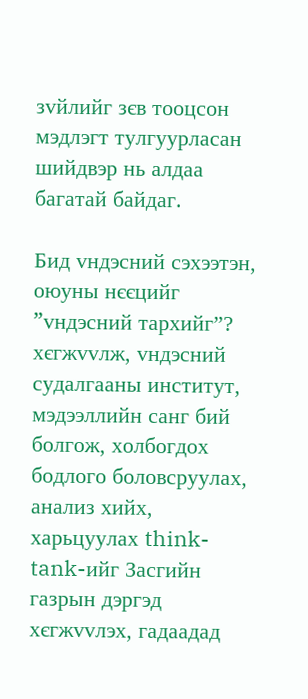зvйлийг зєв тооцсон мэдлэгт тулгуурласан шийдвэр нь алдаа багатай байдаг.

Бид vндэсний сэхээтэн, оюуны нєєцийг ”vндэсний тархийг”? хєгжvvлж, vндэсний судалгааны институт, мэдээллийн санг бий болгож, холбогдох бодлого боловсруулах, анализ хийх, харьцуулах think-tank-ийг Засгийн газрын дэргэд хєгжvvлэх, гадаадад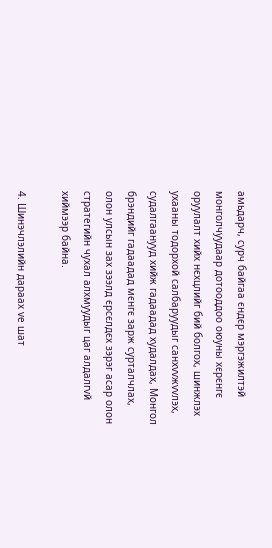амьдарч, сурч байгаа єндєр мэргэжилтэй монголчуудаар дотооддоо оюуны хєрєнгє оруулалт хийх нєхцлийг бий болгох, шинжлэх ухааны тодорхой салбаруудыг санхvvжvvлэх, судалгаанууд хийж гадаадад худалдах, Монгол брэндийг гадаадад мєнгє зарж сурталчлах, олон улсын зах зээлд єрсєлдєх зэрэг асар олон стратегийн чухал алхмуудыг цаг алдалгvй хиймээр байна.

4. Шинэчлэлийн дараах vе шат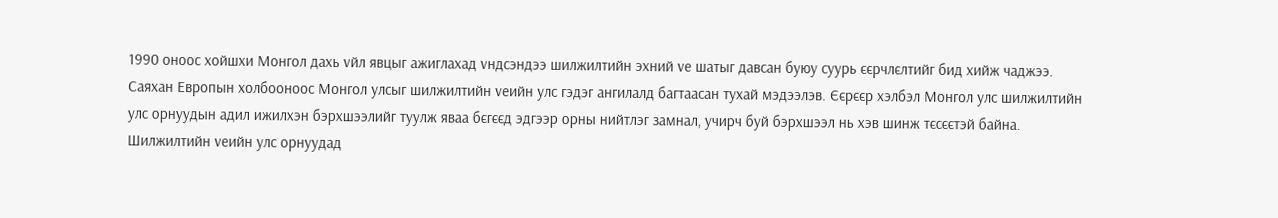1990 оноос хойшхи Монгол дахь vйл явцыг ажиглахад vндсэндээ шилжилтийн эхний vе шатыг давсан буюу суурь єєрчлєлтийг бид хийж чаджээ. Саяхан Европын холбооноос Монгол улсыг шилжилтийн vеийн улс гэдэг ангилалд багтаасан тухай мэдээлэв. Єєрєєр хэлбэл Монгол улс шилжилтийн улс орнуудын адил ижилхэн бэрхшээлийг туулж яваа бєгєєд эдгээр орны нийтлэг замнал, учирч буй бэрхшээл нь хэв шинж тєсєєтэй байна. Шилжилтийн vеийн улс орнуудад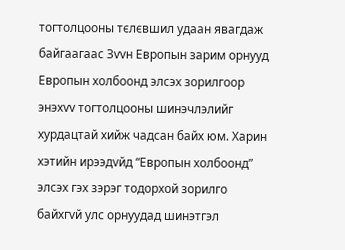тогтолцооны тєлєвшил удаан явагдаж байгаагаас Зvvн Европын зарим орнууд Европын холбоонд элсэх зорилгоор энэхvv тогтолцооны шинэчлэлийг хурдацтай хийж чадсан байх юм. Харин хэтийн ирээдvйд “Европын холбоонд” элсэх гэх зэрэг тодорхой зорилго байхгvй улс орнуудад шинэтгэл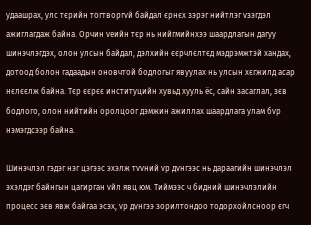удаашрах, улс тєрийн тогтворгvй байдал єрнєх зэрэг нийтлэг vзэгдэл ажиглагдаж байна. Орчин vеийн тєр нь нийгмийнхээ шаардлагын дагуу шинэчлэгдэх, олон улсын байдал, дэлхийн єєрчлєлтєд мэдрэмжтэй хандах, дотоод болон гадаадын оновчтой бодлогыг явуулах нь улсын хєгжилд асар нєлєєлж байна. Тєр єєрєє институцийн хувьд хууль ёс, сайн засаглал, зєв бодлого, олон нийтийн оролцоог дэмжин ажиллах шаардлага улам бvр нэмэгдсээр байна.

Шинэчлэл гэдэг нэг цэгээс эхэлж тvvний vр дvнгээс нь дараагийн шинэчлэл эхэлдэг байнгын цагирган vйл явц юм. Тиймээс ч бидний шинэчлэлийн процесс зєв явж байгаа эсэх, vр дvнгээ зорилтондоо тодорхойлсноор єгч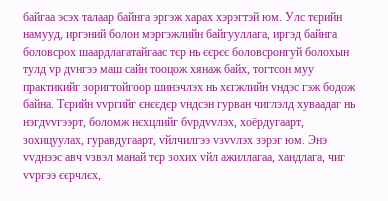байгаа эсэх талаар байнга эргэж харах хэрэгтэй юм. Улс тєрийн намууд, иргэний болон мэргэжлийн байгууллага, иргэд байнга боловсрох шаардлагатайгаас тєр нь єєрєє боловсронгуй болохын тулд vр дvнгээ маш сайн тооцож хянаж байх, тогтсон муу практикийг зоригтойгоор шинэчлэх нь хєгжлийн vндэс гэж бодож байна. Тєрийн vvргийг єнєєдєр vндсэн гурван чиглэлд хуваадаг нь нэгдvvгээрт, боломж нєхцлийг бvрдvvлэх, хоёрдугаарт, зохицуулах, гуравдугаарт, vйлчилгээ vзvvлэх зэрэг юм. Энэ vvднээс авч vзвэл манай тєр зохих vйл ажиллагаа, хандлага, чиг vvргээ єєрчлєх,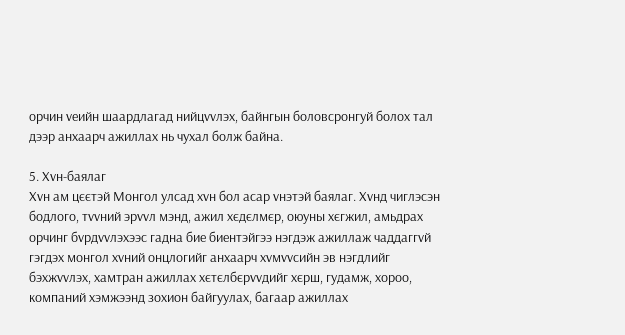орчин vеийн шаардлагад нийцvvлэх, байнгын боловсронгуй болох тал дээр анхаарч ажиллах нь чухал болж байна.

5. Хvн-баялаг
Хvн ам цєєтэй Монгол улсад хvн бол асар vнэтэй баялаг. Хvнд чиглэсэн бодлого, тvvний эрvvл мэнд, ажил хєдєлмєр, оюуны хєгжил, амьдрах орчинг бvрдvvлэхээс гадна бие биентэйгээ нэгдэж ажиллаж чаддаггvй гэгдэх монгол хvний онцлогийг анхаарч хvмvvсийн эв нэгдлийг бэхжvvлэх, хамтран ажиллах хєтєлбєрvvдийг хєрш, гудамж, хороо, компаний хэмжээнд зохион байгуулах, багаар ажиллах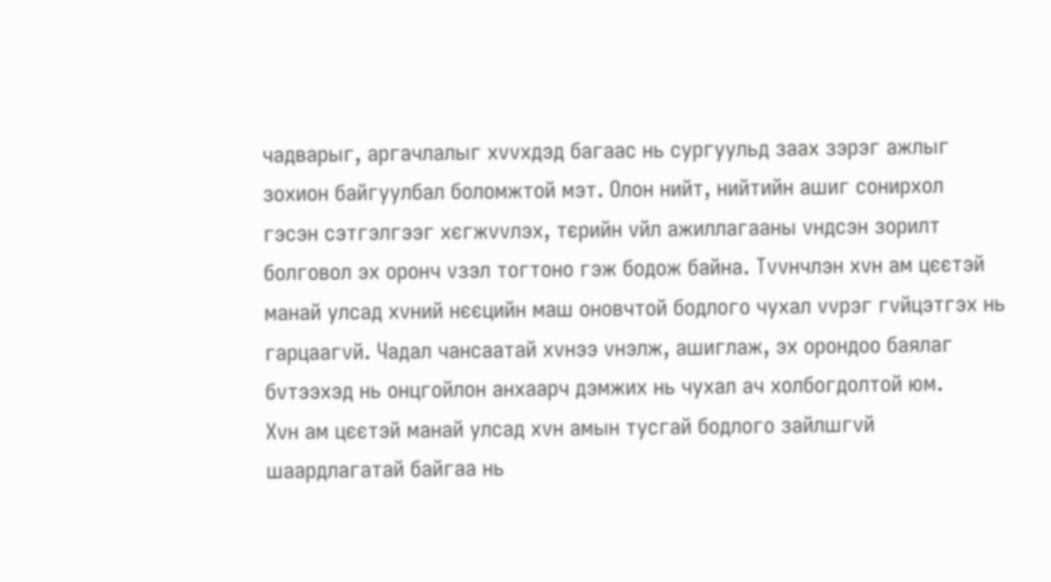чадварыг, аргачлалыг хvvхдэд багаас нь сургуульд заах зэрэг ажлыг зохион байгуулбал боломжтой мэт. Олон нийт, нийтийн ашиг сонирхол гэсэн сэтгэлгээг хєгжvvлэх, тєрийн vйл ажиллагааны vндсэн зорилт болговол эх оронч vзэл тогтоно гэж бодож байна. Тvvнчлэн хvн ам цєєтэй манай улсад хvний нєєцийн маш оновчтой бодлого чухал vvрэг гvйцэтгэх нь гарцаагvй. Чадал чансаатай хvнээ vнэлж, ашиглаж, эх орондоо баялаг бvтээхэд нь онцгойлон анхаарч дэмжих нь чухал ач холбогдолтой юм.
Хvн ам цєєтэй манай улсад хvн амын тусгай бодлого зайлшгvй шаардлагатай байгаа нь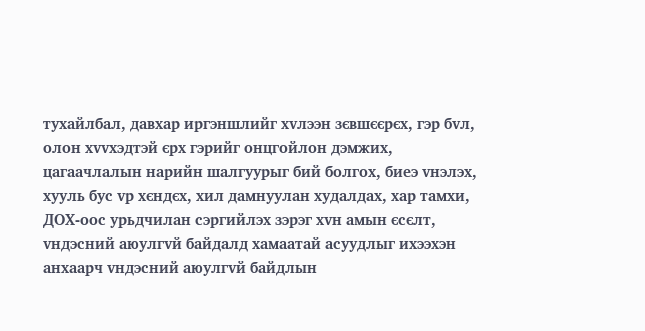тухайлбал, давхар иргэншлийг хvлээн зєвшєєрєх, гэр бvл, олон хvvхэдтэй єрх гэрийг онцгойлон дэмжих, цагаачлалын нарийн шалгуурыг бий болгох, биеэ vнэлэх, хууль бус vр хєндєх, хил дамнуулан худалдах, хар тамхи, ДОХ-оос урьдчилан сэргийлэх зэрэг хvн амын єсєлт, vндэсний аюулгvй байдалд хамаатай асуудлыг ихээхэн анхаарч vндэсний аюулгvй байдлын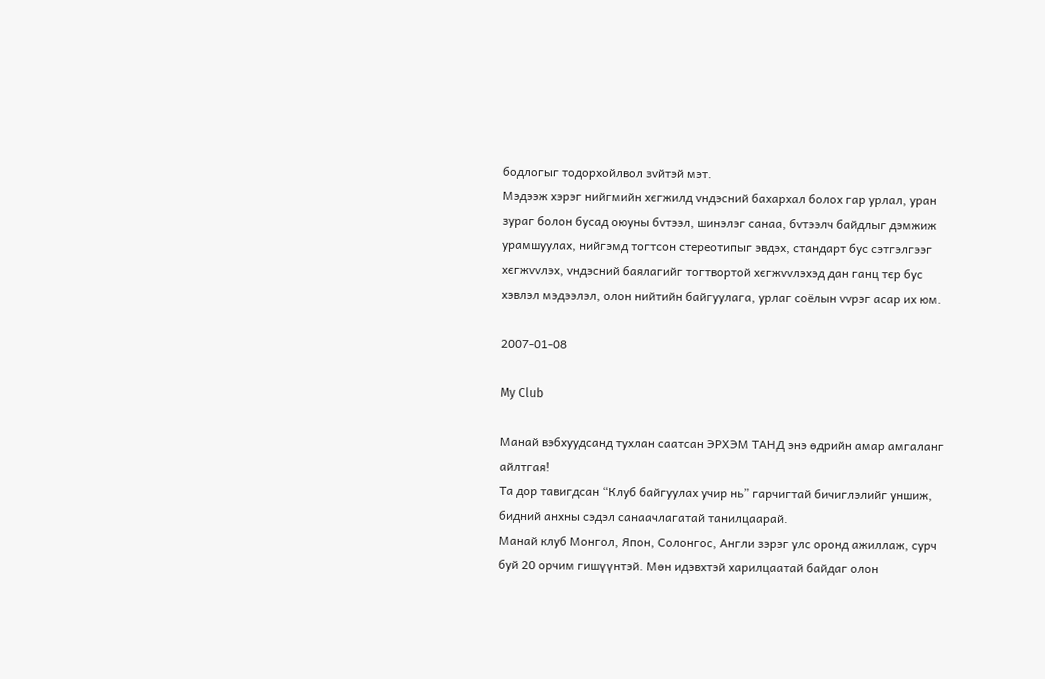бодлогыг тодорхойлвол зvйтэй мэт.
Мэдээж хэрэг нийгмийн хєгжилд vндэсний бахархал болох гар урлал, уран зураг болон бусад оюуны бvтээл, шинэлэг санаа, бvтээлч байдлыг дэмжиж урамшуулах, нийгэмд тогтсон стереотипыг эвдэх, стандарт бус сэтгэлгээг хєгжvvлэх, vндэсний баялагийг тогтвортой хєгжvvлэхэд дан ганц тєр бус хэвлэл мэдээлэл, олон нийтийн байгуулага, урлаг соёлын vvрэг асар их юм.

2007-01-08

My Club

Манай вэбхуудсанд тухлан саатсан ЭРХЭМ ТАНД энэ өдрийн амар амгаланг айлтгая!
Та дор тавигдсан “Клуб байгуулах учир нь” гарчигтай бичиглэлийг уншиж, бидний анхны сэдэл санаачлагатай танилцаарай.
Манай клуб Монгол, Япон, Солонгос, Англи зэрэг улс оронд ажиллаж, сурч буй 20 орчим гишүүнтэй. Мөн идэвхтэй харилцаатай байдаг олон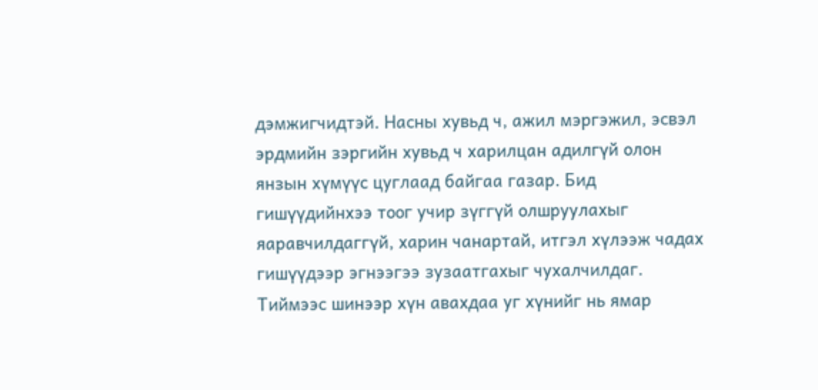дэмжигчидтэй. Насны хувьд ч, ажил мэргэжил, эсвэл эрдмийн зэргийн хувьд ч харилцан адилгүй олон янзын хүмүүс цуглаад байгаа газар. Бид гишүүдийнхээ тоог учир зүггүй олшруулахыг яаравчилдаггүй, харин чанартай, итгэл хүлээж чадах гишүүдээр эгнээгээ зузаатгахыг чухалчилдаг. Тиймээс шинээр хүн авахдаа уг хүнийг нь ямар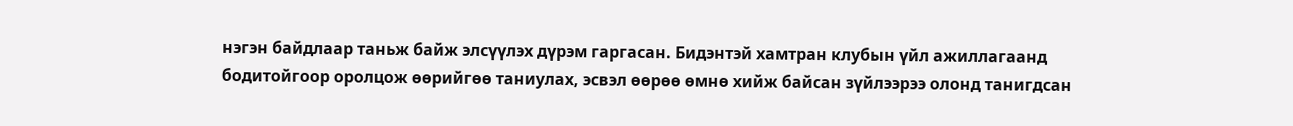нэгэн байдлаар таньж байж элсүүлэх дүрэм гаргасан. Бидэнтэй хамтран клубын үйл ажиллагаанд бодитойгоор оролцож өөрийгөө таниулах, эсвэл өөрөө өмнө хийж байсан зүйлээрээ олонд танигдсан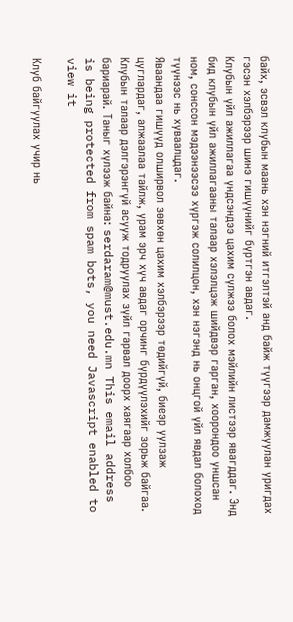байх, эсвэл клубын маань хэн нэгний итгэлтэй анд байж түүгээр дамжуулан уригдах гэсэн хэлбэрээр шинэ гишүүнийг бүртгэн авдаг.
Клубын үйл ажиллагаа үндсэндээ цахим сүлжээ болох мэйлийн листээр явагддаг. Энд бид клубын үйл ажиллагааны талаар хэлэлцэж шийдвэр гарган, хоорондоо уншсан ном, сонссон мэдээнээсээ хүргэж солилцон, хэн нэгэнд нь онцгой үйл явдал болоход түүнээс нь хуваалцдаг.
Яваандаа гишүүд олширвол зөвхөн цахим хэлбэрээр төдийгүй, биеэр уулзаж цуглардаг, алжаалаа тайлж, урам эрч хүч авдаг орчинг бүрдүүлэхийг зорьж байгаа.
Клубын талаар дэлгэрэнгүй асууж тодруулах зүйл гарвал доорх хаягаар холбоо бариарай. Таныг хүлээж байна: serdaram@must.edu.mn This email address is being protected from spam bots, you need Javascript enabled to view it

Клуб байгуулах учир нь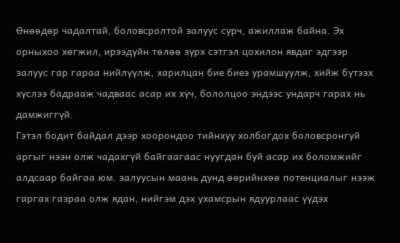Өнөөдөр чадалтай, боловсролтой залуус сурч, ажиллаж байна. Эх орныхоо хөгжил, ирээдүйн төлөө зүрх сэтгэл цохилон явдаг эдгээр залуус гар гараа нийлүүлж, харилцан бие биеэ урамшуулж, хийж бүтээх хүслээ бадрааж чадваас асар их хүч, бололцоо эндээс ундарч гарах нь дамжиггүй.
Гэтэл бодит байдал дээр хоорондоо тийнхүү холбогдох боловсронгуй аргыг нээн олж чадахгүй байгаагаас нуугдан буй асар их боломжийг алдсаар байгаа юм. залуусын маань дунд өөрийнхөө потенциалыг нээж гаргах газраа олж ядан, нийгэм дэх ухамсрын ядуурлаас үүдэх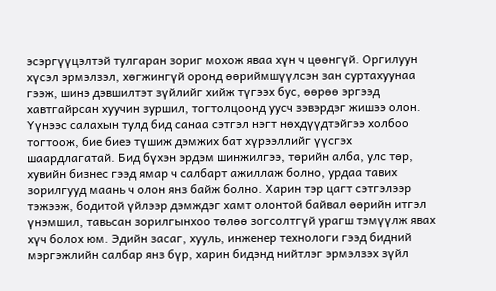эсэргүүцэлтэй тулгаран зориг мохож яваа хүн ч цөөнгүй. Оргилуун хүсэл эрмэлзэл, хөгжингүй оронд өөриймшүүлсэн зан суртахуунаа гээж, шинэ дэвшилтэт зүйлийг хийж түгээх бус, өөрөө эргээд хавтгайрсан хуучин зуршил, тогтолцоонд уусч зэвэрдэг жишээ олон.
Yүнээс салахын тулд бид санаа сэтгэл нэгт нөхдүүдтэйгээ холбоо тогтоож, бие биеэ түшиж дэмжих бат хүрээллийг үүсгэх шаардлагатай. Бид бүхэн эрдэм шинжилгээ, төрийн алба, улс төр, хувийн бизнес гээд ямар ч салбарт ажиллаж болно, урдаа тавих зорилгууд маань ч олон янз байж болно. Харин тэр цагт сэтгэлээр тэжээж, бодитой үйлээр дэмждэг хамт олонтой байвал өөрийн итгэл үнэмшил, тавьсан зорилгынхоо төлөө зогсолтгүй урагш тэмүүлж явах хүч болох юм. Эдийн засаг, хууль, инженер технологи гээд бидний мэргэжлийн салбар янз бүр, харин бидэнд нийтлэг эрмэлзэх зүйл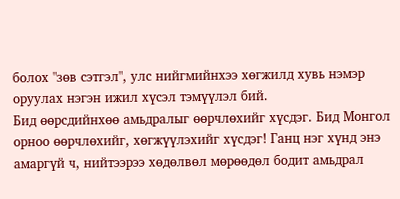болох "зөв сэтгэл", улс нийгмийнхээ хөгжилд хувь нэмэр оруулах нэгэн ижил хүсэл тэмүүлэл бий.
Бид өөрсдийнхөө амьдралыг өөрчлөхийг хүсдэг. Бид Монгол орноо өөрчлөхийг, хөгжүүлэхийг хүсдэг! Ганц нэг хүнд энэ амаргүй ч, нийтээрээ хөдөлвөл мөрөөдөл бодит амьдрал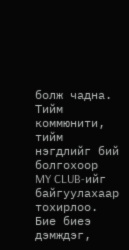болж чадна.
Тийм коммюнити, тийм нэгдлийг бий болгохоор MY CLUB-ийг байгуулахаар тохирлоо. Бие биеэ дэмждэг,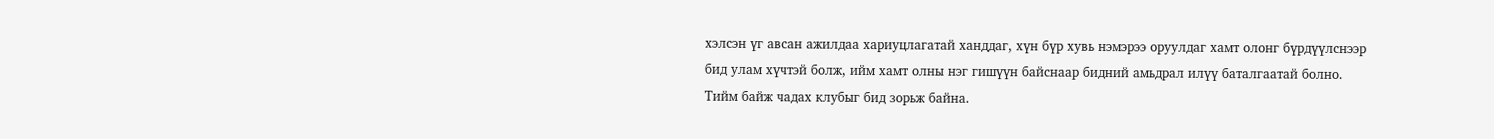хэлсэн үг авсан ажилдаа хариуцлагатай ханддаг, хүн бүр хувь нэмэрээ оруулдаг хамт олонг бүрдүүлснээр бид улам хүчтэй болж, ийм хамт олны нэг гишүүн байснаар бидний амьдрал илүү баталгаатай болно. Тийм байж чадах клубыг бид зорьж байна.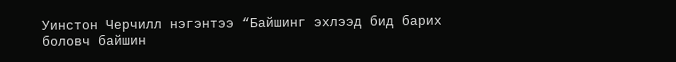Уинстон Черчилл нэгэнтээ “Байшинг эхлээд бид барих боловч байшин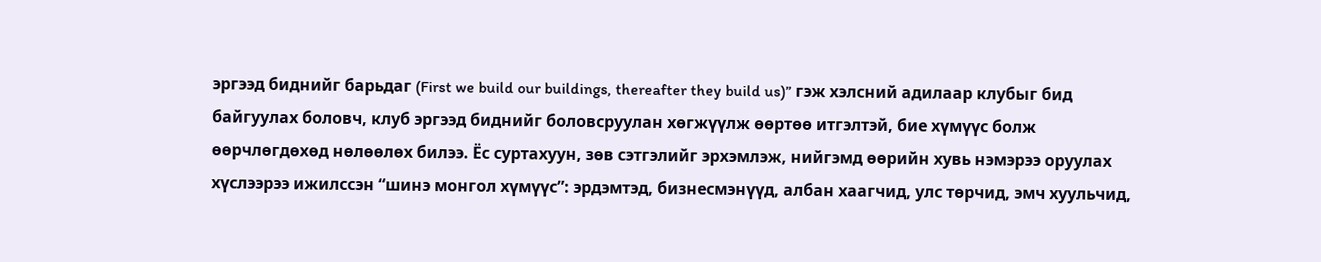эргээд биднийг барьдаг (First we build our buildings, thereafter they build us)” гэж хэлсний адилаар клубыг бид байгуулах боловч, клуб эргээд биднийг боловсруулан хөгжүүлж өөртөө итгэлтэй, бие хүмүүс болж өөрчлөгдөхөд нөлөөлөх билээ. Ёс суртахуун, зөв сэтгэлийг эрхэмлэж, нийгэмд өөрийн хувь нэмэрээ оруулах хүслээрээ ижилссэн “шинэ монгол хүмүүс”: эрдэмтэд, бизнесмэнүүд, албан хаагчид, улс төрчид, эмч хуульчид,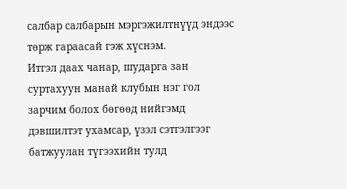салбар салбарын мэргэжилтнүүд эндээс төрж гараасай гэж хүснэм.
Итгэл даах чанар, шударга зан суртахуун манай клубын нэг гол зарчим болох бөгөөд нийгэмд дэвшилтэт ухамсар, үзэл сэтгэлгээг батжуулан түгээхийн тулд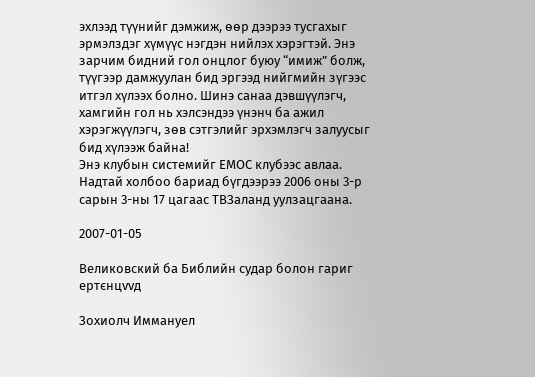эхлээд түүнийг дэмжиж, өөр дээрээ тусгахыг эрмэлздэг хүмүүс нэгдэн нийлэх хэрэгтэй. Энэ зарчим бидний гол онцлог буюу “имиж” болж, түүгээр дамжуулан бид эргээд нийгмийн зүгээс итгэл хүлээх болно. Шинэ санаа дэвшүүлэгч, хамгийн гол нь хэлсэндээ үнэнч ба ажил хэрэгжүүлэгч, зөв сэтгэлийг эрхэмлэгч залуусыг бид хүлээж байна!
Энэ клубын системийг ЕМОС клубээс авлаа. Надтай холбоо бариад бүгдээрээ 2006 оны 3-р сарын 3-ны 17 цагаас ТВЗаланд уулзацгаана.

2007-01-05

Великовский ба Библийн судар болон гариг ертєнцvvд

Зохиолч Иммануел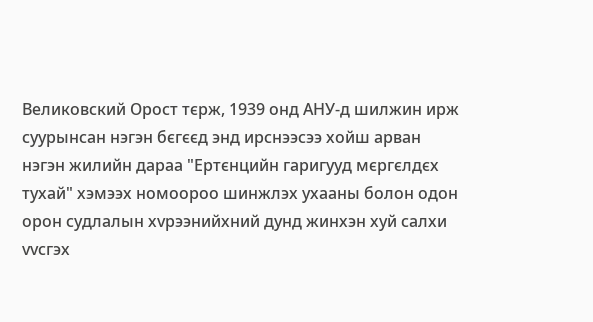Великовский Орост тєрж, 1939 онд АНУ-д шилжин ирж суурынсан нэгэн бєгєєд энд ирснээсээ хойш арван нэгэн жилийн дараа "Ертєнцийн гаригууд мєргєлдєх тухай" хэмээх номоороо шинжлэх ухааны болон одон орон судлалын хvрээнийхний дунд жинхэн хуй салхи vvсгэх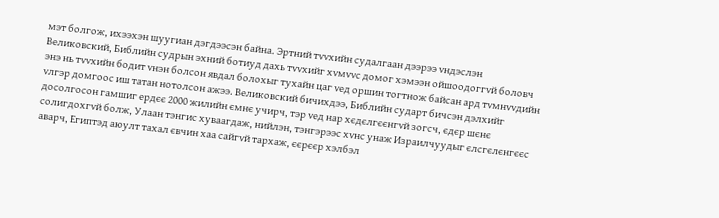мэт болгож, ихээхэн шуугиан дэгдээсэн байна. Эртний тvvхийн судалгаан дээрээ vндэслэн Великовский, Библийн судрын эхний ботиуд дахь тvvхийг хvмvvс домог хэмээн ойшоодоггvй боловч энэ нь тvvхийн бодит vнэн болсон явдал болохыг тухайн цаг vед оршин тогтнож байсан ард тvмнvvдийн vлгэр домгоос иш татан нотолсон ажээ. Великовский бичихдээ, Библийн сударт бичсэн дэлхийг досолгосон гамшиг ердєє 2000 жилийн ємнє учирч, тэр vед нар хєдєлгєєнгvй зогсч, єдєр шєнє солигдохгvй болж, Улаан тэнгис хуваагдаж, нийлэн, тэнгэрээс хvнс унаж Израилчуудыг єлсгєлєнгєєс аварч, Египтэд аюулт тахал євчин хаа сайгvй тархаж, єєрєєр хэлбэл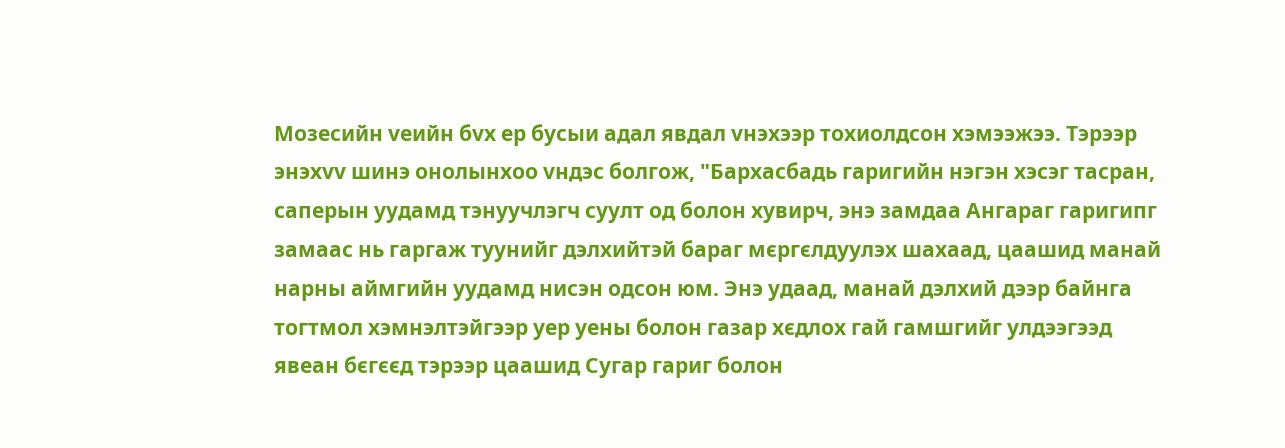Мозесийн vеийн бvх ер бусыи адал явдал vнэхээр тохиолдсон хэмээжээ. Тэрээр энэхvv шинэ онолынхоо vндэс болгож, "Бархасбадь гаригийн нэгэн хэсэг тасран, саперын уудамд тэнуучлэгч суулт од болон хувирч, энэ замдаа Ангараг гаригипг замаас нь гаргаж туунийг дэлхийтэй бараг мєргєлдуулэх шахаад, цаашид манай нарны аймгийн уудамд нисэн одсон юм. Энэ удаад, манай дэлхий дээр байнга тогтмол хэмнэлтэйгээр уер уены болон газар хєдлох гай гамшгийг улдээгээд явеан бєгєєд тэрээр цаашид Сугар гариг болон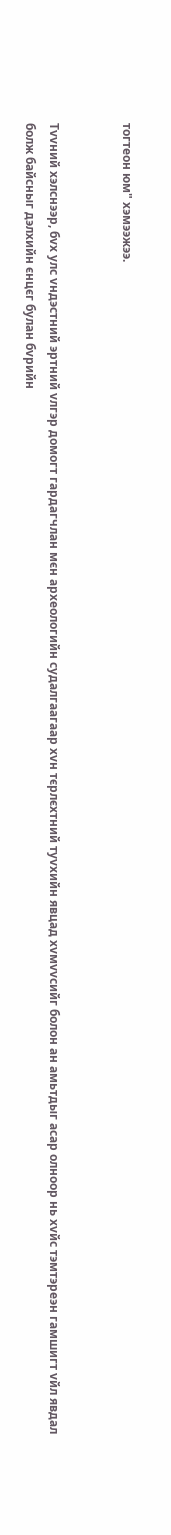тогтеон юм" хэмээжээ.


Тvvний хэлснээр, бvх улс vндэстний эртний vлгэр домогт гардагчлан мєн археологийн судалгаагаар хvн тєрлєхтний туvхийн явцад хvмvvсийг болон ан амьтдыг асар олноор нь хvйс тэмтэреэн гамшигт vйл явдал болж байсныг дэлхийн єнцєг булан бvрийн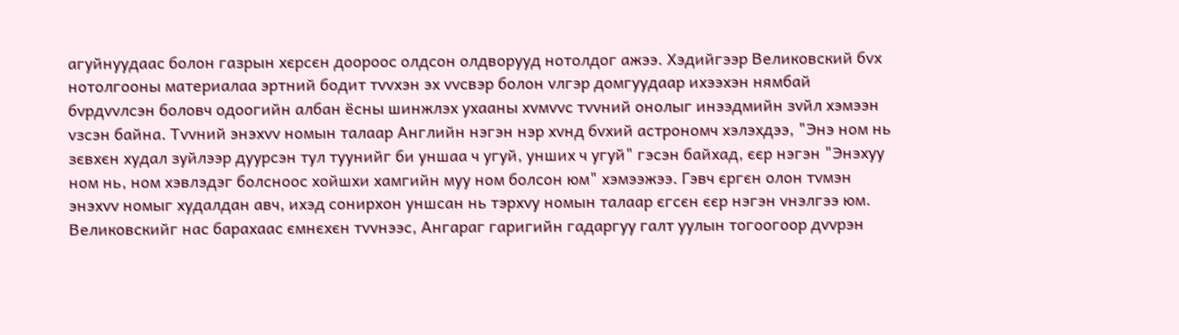агуйнуудаас болон газрын хєрсєн доороос олдсон олдворууд нотолдог ажээ. Хэдийгээр Великовский бvх нотолгооны материалаа эртний бодит тvvхэн эх vvсвэр болон vлгэр домгуудаар ихээхэн нямбай бvрдvvлсэн боловч одоогийн албан ёсны шинжлэх ухааны хvмvvс тvvний онолыг инээдмийн зvйл хэмээн vзсэн байна. Тvvний энэхvv номын талаар Английн нэгэн нэр хvнд бvхий астрономч хэлэхдээ, "Энэ ном нь зєвхєн худал зуйлээр дуурсэн тул туунийг би уншаа ч угуй, унших ч угуй" гэсэн байхад, єєр нэгэн "Энэхуу ном нь, ном хэвлэдэг болсноос хойшхи хамгийн муу ном болсон юм" хэмээжээ. Гэвч єргєн олон тvмэн энэхvv номыг худалдан авч, ихэд сонирхон уншсан нь тэрхvу номын талаар єгсєн єєр нэгэн vнэлгээ юм. Великовскийг нас барахаас ємнєхєн тvvнээс, Ангараг гаригийн гадаргуу галт уулын тогоогоор дvvрэн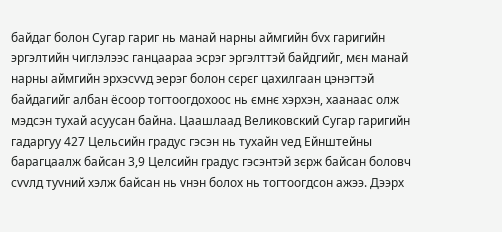байдаг болон Сугар гариг нь манай нарны аймгийн бvх гаригийн эргэлтийн чиглэлээс ганцаараа эсрэг эргэлттэй байдгийг, мєн манай нарны аймгийн эрхэсvvд эерэг болон сєрєг цахилгаан цэнэгтэй байдагийг албан ёсоор тогтоогдохоос нь ємнє хэрхэн, хаанаас олж мэдсэн тухай асуусан байна. Цаашлаад Великовский Сугар гаригийн гадаргуу 427 Цельсийн градус гэсэн нь тухайн vед Ейнштейны барагцаалж байсан 3,9 Целсийн градус гэсэнтэй зєрж байсан боловч сvvлд туvний хэлж байсан нь vнэн болох нь тогтоогдсон ажээ. Дээрх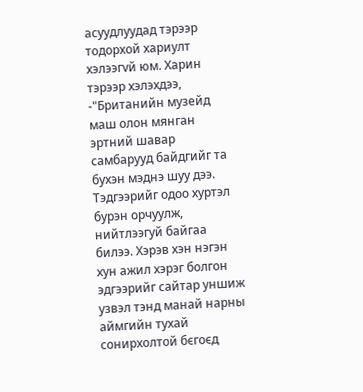асуудлуудад тэрээр тодорхой хариулт хэлээгvй юм. Харин тэрээр хэлэхдээ, -"Британийн музейд маш олон мянган эртний шавар самбарууд байдгийг та бухэн мэднэ шуу дээ. Тэдгээрийг одоо хуртэл бурэн орчуулж, нийтлээгуй байгаа билээ. Хэрэв хэн нэгэн хун ажил хэрэг болгон эдгээрийг сайтар уншиж узвэл тэнд манай нарны аймгийн тухай сонирхолтой бєгоєд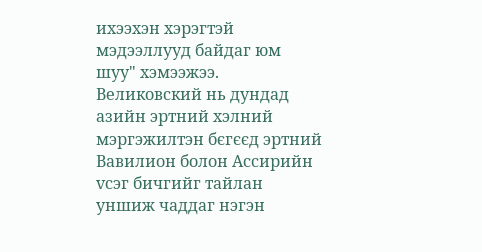ихээхэн хэрэгтэй мэдээллууд байдаг юм шуу" хэмээжээ. Великовский нь дундад азийн эртний хэлний мэргэжилтэн бєгєєд эртний Вавилион болон Ассирийн vсэг бичгийг тайлан уншиж чаддаг нэгэн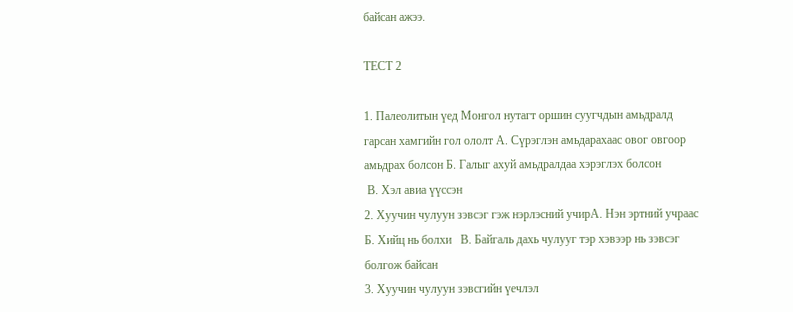байсан ажээ.

ТЕСТ 2

1. Палеолитын үед Монгол нутагт оршин суугчдын амьдралд гарсан хамгийн гол ололт А. Сүрэглэн амьдарахаас овог овгоор амьдрах болсон Б. Галыг ахуй амьдралдаа хэрэглэх болсон
 В. Хэл авиа үүссэн
2. Хуучин чулуун зэвсэг гэж нэрлэсний учирА. Нэн эртний учраас   Б. Хийц нь болхи   В. Байгаль дахь чулууг тэр хэвээр нь зэвсэг болгож байсан
3. Хуучин чулуун зэвсгийн үечлэл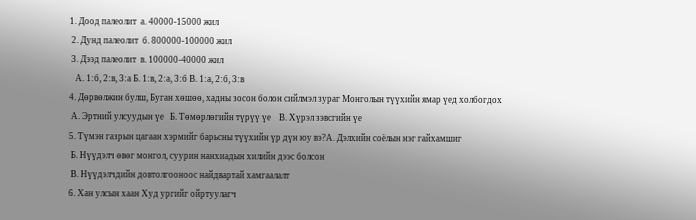1. Доод палеолит  а. 40000-15000 жил
 2. Дунд палеолит  б. 800000-100000 жил
 3. Дээд палеолит  в. 100000-40000 жил
   А. 1:б, 2:в, 3:а Б. 1:в, 2:а, 3:б В. 1:а, 2:б, 3:в
4. Дөрвөлжин булш, Буган хөшөө, хадны зосон болон сийлмэл зураг Монголын түүхийн ямар үед холбогдох
 А. Эртний улсуудын үе   Б. Төмөрлөгийн түрүү үе    В. Хүрэл зэвсгийн үе
5. Түмэн газрын цагаан хэрмийг барьсны түүхийн үр дүн юу вэ?А. Дэлхийн соёлын нэг гайхамшиг
 Б. Нүүдэлч өвөг монгол, суурин нанхиадын хилийн дээс болсон
 В. Нүүдэлчдийн довтолгооноос найдвартай хамгаалалт
6. Хан улсын хаан Худ ургийг ойртуулагч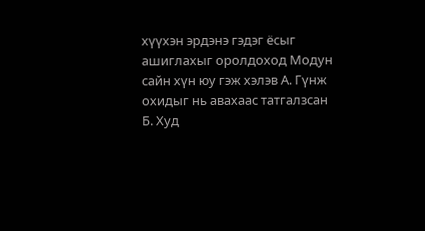хүүхэн эрдэнэ гэдэг ёсыг ашиглахыг оролдоход Модун сайн хүн юу гэж хэлэв А. Гүнж охидыг нь авахаас татгалзсан   Б. Худ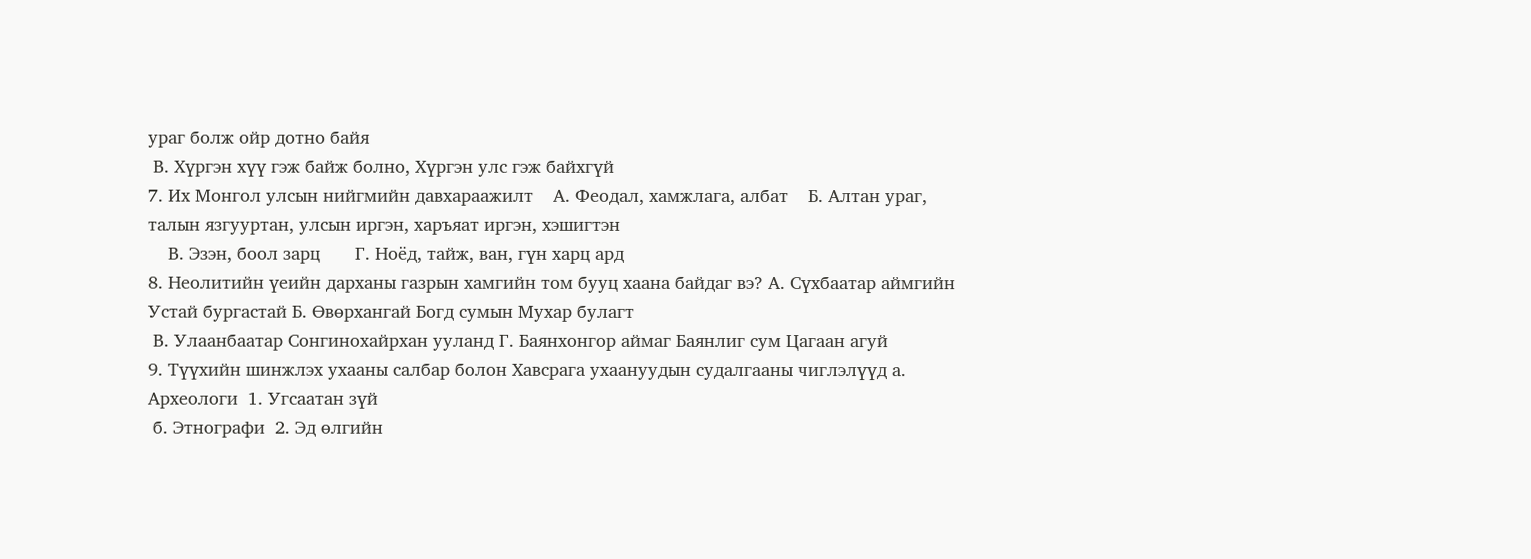ураг болж ойр дотно байя
 В. Хүргэн хүү гэж байж болно, Хүргэн улс гэж байхгүй
7. Их Монгол улсын нийгмийн давхараажилт    А. Феодал, хамжлага, албат    Б. Алтан ураг, талын язгууртан, улсын иргэн, харъяат иргэн, хэшигтэн
    В. Эзэн, боол зарц       Г. Ноёд, тайж, ван, гүн харц ард
8. Неолитийн үеийн дарханы газрын хамгийн том бууц хаана байдаг вэ? А. Сүхбаатар аймгийн Устай бургастай Б. Өвөрхангай Богд сумын Мухар булагт
 В. Улаанбаатар Сонгинохайрхан ууланд Г. Баянхонгор аймаг Баянлиг сум Цагаан агуй
9. Түүхийн шинжлэх ухааны салбар болон Хавсрага ухаануудын судалгааны чиглэлүүд а. Археологи  1. Угсаатан зүй
 б. Этнографи  2. Эд өлгийн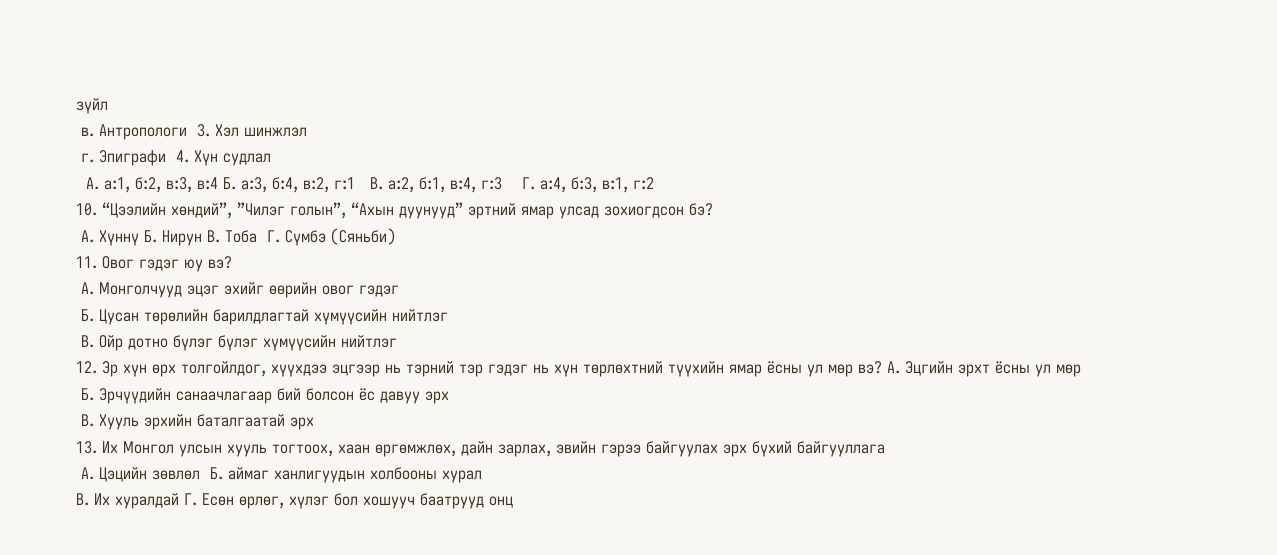зүйл
 в. Антропологи  3. Хэл шинжлэл
 г. Эпиграфи  4. Хүн судлал
  А. а:1, б:2, в:3, в:4 Б. а:3, б:4, в:2, г:1   В. а:2, б:1, в:4, г:3    Г. а:4, б:3, в:1, г:2
10. “Цээлийн хөндий”, ”Чилэг голын”, “Ахын дуунууд” эртний ямар улсад зохиогдсон бэ?
 А. Хүннү Б. Нирун В. Тоба  Г. Сүмбэ (Сяньби)
11. Овог гэдэг юу вэ?
 А. Монголчууд эцэг эхийг өөрийн овог гэдэг
 Б. Цусан төрөлийн барилдлагтай хүмүүсийн нийтлэг
 В. Ойр дотно бүлэг бүлэг хүмүүсийн нийтлэг
12. Эр хүн өрх толгойлдог, хүүхдээ эцгээр нь тэрний тэр гэдэг нь хүн төрлөхтний түүхийн ямар ёсны ул мөр вэ? А. Эцгийн эрхт ёсны ул мөр
 Б. Эрчүүдийн санаачлагаар бий болсон ёс давуу эрх
 В. Хууль эрхийн баталгаатай эрх
13. Их Монгол улсын хууль тогтоох, хаан өргөмжлөх, дайн зарлах, эвийн гэрээ байгуулах эрх бүхий байгууллага
 А. Цэцийн зөвлөл  Б. аймаг ханлигуудын холбооны хурал
В. Их хуралдай Г. Есөн өрлөг, хүлэг бол хошууч баатрууд онц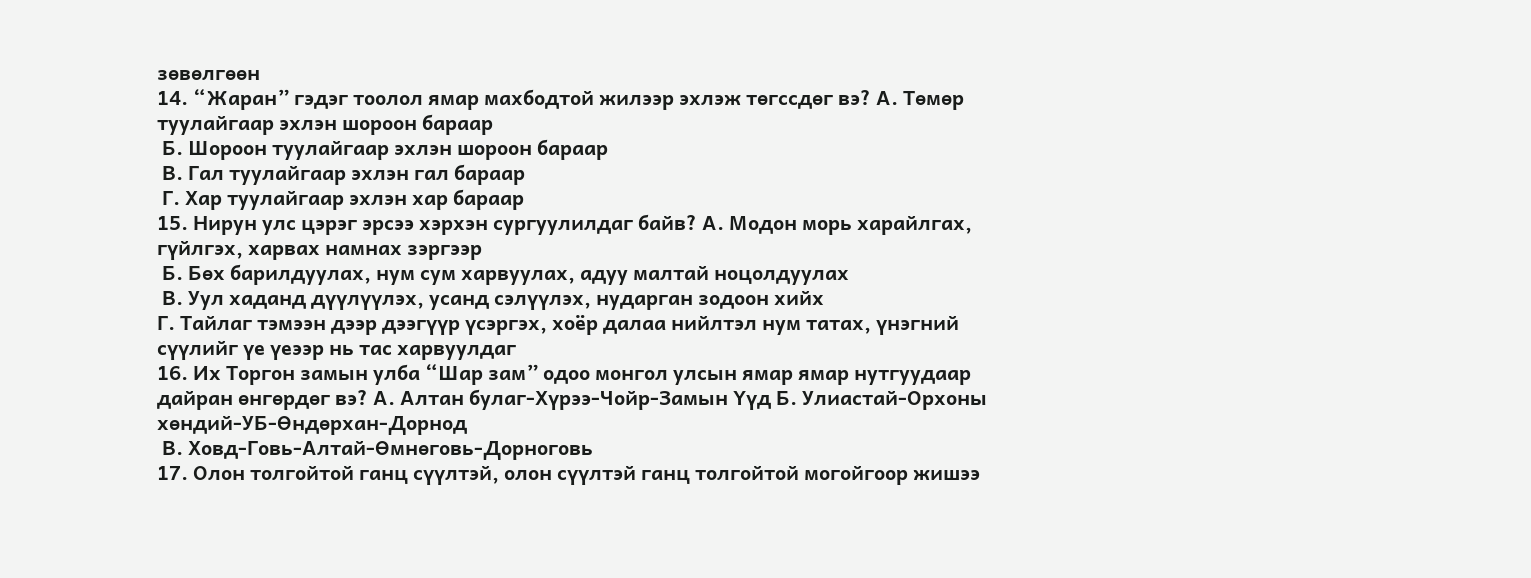зөвөлгөөн
14. “Жаран” гэдэг тоолол ямар махбодтой жилээр эхлэж төгссдөг вэ? А. Төмөр туулайгаар эхлэн шороон бараар
 Б. Шороон туулайгаар эхлэн шороон бараар
 В. Гал туулайгаар эхлэн гал бараар
 Г. Хар туулайгаар эхлэн хар бараар
15. Нирун улс цэрэг эрсээ хэрхэн сургуулилдаг байв? А. Модон морь харайлгах, гүйлгэх, харвах намнах зэргээр
 Б. Бөх барилдуулах, нум сум харвуулах, адуу малтай ноцолдуулах
 В. Уул хаданд дүүлүүлэх, усанд сэлүүлэх, нударган зодоон хийх
Г. Тайлаг тэмээн дээр дээгүүр үсэргэх, хоёр далаа нийлтэл нум татах, үнэгний сүүлийг үе үеээр нь тас харвуулдаг
16. Их Торгон замын улба “Шар зам” одоо монгол улсын ямар ямар нутгуудаар дайран өнгөрдөг вэ? А. Алтан булаг-Хүрээ-Чойр-Замын Үүд Б. Улиастай-Орхоны хөндий-УБ-Өндөрхан-Дорнод
 В. Ховд-Говь-Алтай-Өмнөговь-Дорноговь
17. Олон толгойтой ганц сүүлтэй, олон сүүлтэй ганц толгойтой могойгоор жишээ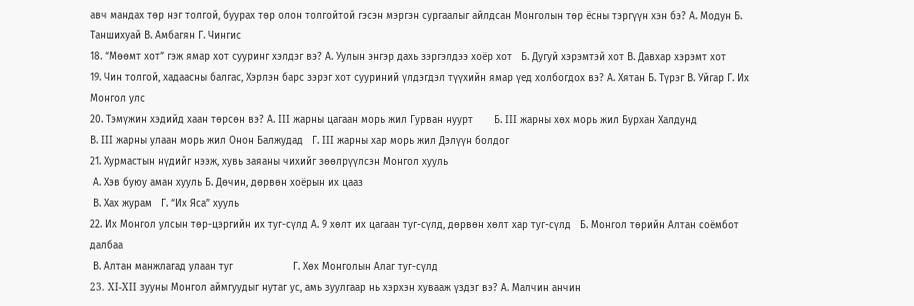авч мандах төр нэг толгой, буурах төр олон толгойтой гэсэн мэргэн сургаалыг айлдсан Монголын төр ёсны тэргүүн хэн бэ? А. Модун Б. Таншихуай В. Амбагян Г. Чингис
18. “Мөөмт хот” гэж ямар хот сууринг хэлдэг вэ? А. Уулын энгэр дахь зэргэлдээ хоёр хот   Б. Дугуй хэрэмтэй хот В. Давхар хэрэмт хот
19. Чин толгой, хадаасны балгас, Хэрлэн барс зэрэг хот сууриний үлдэгдэл түүхийн ямар үед холбогдох вэ? А. Хятан Б. Түрэг В. Уйгар Г. Их Монгол улс
20. Тэмүжин хэдийд хаан төрсөн вэ? А. III жарны цагаан морь жил Гурван нуурт       Б. III жарны хөх морь жил Бурхан Халдунд
В. III жарны улаан морь жил Онон Балжудад   Г. III жарны хар морь жил Дэлүүн болдог
21. Хурмастын нүдийг нээж, хувь заяаны чихийг зөөлрүүлсэн Монгол хууль
 А. Хэв буюу аман хууль Б. Дөчин, дөрвөн хоёрын их цааз
 В. Хах журам   Г. “Их Яса” хууль
22. Их Монгол улсын төр-цэргийн их туг-сүлд А. 9 хөлт их цагаан туг-сүлд, дөрвөн хөлт хар туг-сүлд   Б. Монгол төрийн Алтан соёмбот далбаа
 В. Алтан манжлагад улаан туг                    Г. Хөх Монголын Алаг туг-сүлд
23. XI-XII зууны Монгол аймгуудыг нутаг ус, амь зуулгаар нь хэрхэн хувааж үздэг вэ? А. Малчин анчин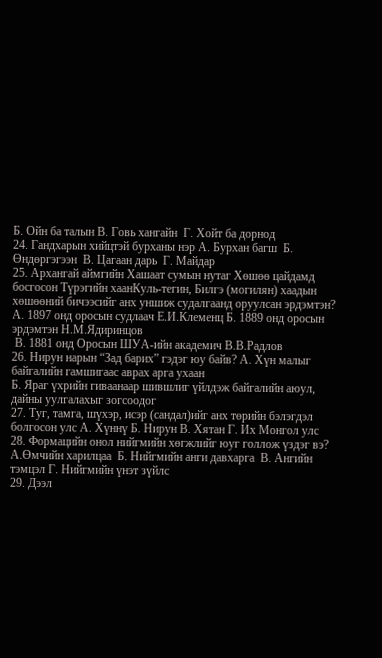Б. Ойн ба талын В. Говь хангайн  Г. Хойт ба дорнод
24. Гандхарын хийцтэй бурханы нэр А. Бурхан багш  Б. Өндөргэгээн  В. Цагаан дарь  Г. Майдар
25. Архангай аймгийн Хашаат сумын нутаг Хөшөө цайдамд босгосон Түрэгийн хаанКуль-тегин, Билгэ (могилян) хаадын хөшөөний бичээсийг анх уншиж судалгаанд оруулсан эрдэмтэн? А. 1897 онд оросын судлаач Е.И.Клеменц Б. 1889 онд оросын эрдэмтэн Н.М.Ядиринцов
 В. 1881 онд Оросын ШУА-ийн академич В.В.Радлов
26. Нирун нарын “Зад барих” гэдэг юу байв? А. Хүн малыг байгалийн гамшигаас аврах арга ухаан
Б. Яраг үхрийн гиваанаар шившлиг үйлдэж байгалийн аюул, дайны уулгалахыг зогсоодог
27. Туг, тамга, шүхэр, исэр (сандал)ийг анх төрийн бэлэгдэл болгосон улс А. Хүннү Б. Нирун В. Хятан Г. Их Монгол улс
28. Формацийн онол нийгмийн хөгжлийг юуг голлож үздэг вэ? А.Өмчийн харилцаа  Б. Нийгмийн анги давхарга  В. Ангийн тэмцэл Г. Нийгмийн үнэт зүйлс
29. Дээл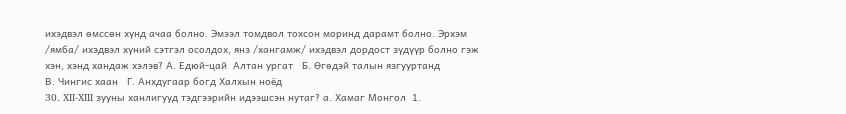ихэдвэл өмссөн хүнд ачаа болно. Эмээл томдвол тохсон моринд дарамт болно. Эрхэм /ямба/ ихэдвэл хүний сэтгэл осолдох, янз /хангамж/ ихэдвэл дордост зүдүүр болно гэж хэн, хэнд хандаж хэлэв? А. Едюй-цай  Алтан ургат   Б. Өгөдэй талын язгууртанд
В. Чингис хаан   Г. Анхдугаар богд Халхын ноёд
30. XII-XIII зууны ханлигууд тэдгээрийн идээшсэн нутаг? а. Хамаг Монгол  1.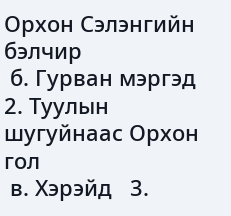Орхон Сэлэнгийн бэлчир
 б. Гурван мэргэд  2. Туулын шугуйнаас Орхон гол
 в. Хэрэйд   3.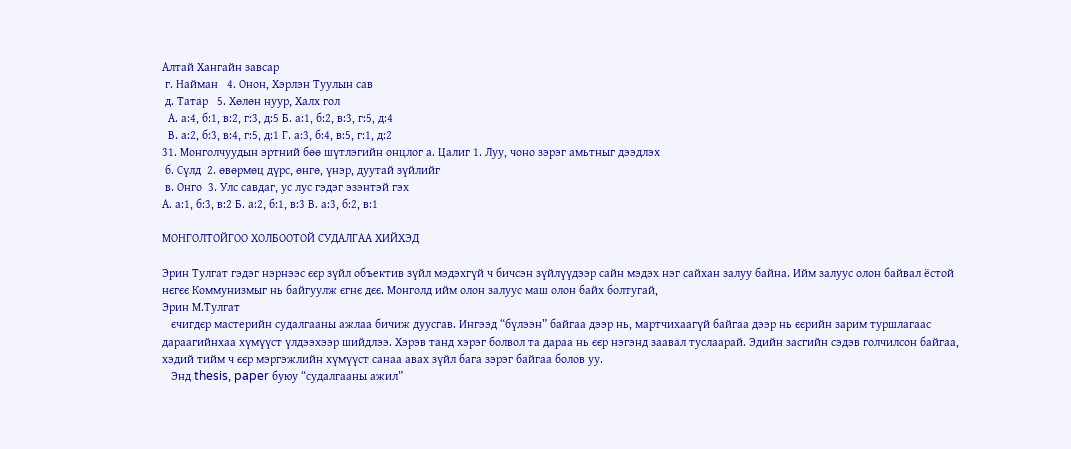Алтай Хангайн завсар
 г. Найман   4. Онон, Хэрлэн Туулын сав
 д. Татар   5. Хөлөн нуур, Халх гол
  А. а:4, б:1, в:2, г:3, д:5 Б. а:1, б:2, в:3, г:5, д:4
  В. а:2, б:3, в:4, г:5, д:1 Г. а:3, б:4, в:5, г:1, д:2
31. Монголчуудын эртний бөө шүтлэгийн онцлог а. Цалиг 1. Луу, чоно зэрэг амьтныг дээдлэх
 б. Сүлд  2. өвөрмөц дүрс, өнгө, үнэр, дуутай зүйлийг
 в. Онго  3. Улс савдаг, ус лус гэдэг эзэнтэй гэх
А. а:1, б:3, в:2 Б. а:2, б:1, в:3 В. а:3, б:2, в:1

МОНГОЛТОЙГОО ХОЛБООТОЙ СУДАЛГАА ХИЙХЭД

Эрин Тулгат гэдэг нэрнээс єєр зүйл объектив зүйл мэдэхгүй ч бичсэн зүйлүүдээр сайн мэдэх нэг сайхан залуу байна. Ийм залуус олон байвал ёстой нєгєє Коммунизмыг нь байгуулж єгнє дєє. Монголд ийм олон залуус маш олон байх болтугай,
Эрин М.Тулгат
   єчигдєр мастерийн судалгааны ажлаа бичиж дуусгав. Ингээд “бүлээн” байгаа дээр нь, мартчихаагүй байгаа дээр нь єєрийн зарим туршлагаас дараагийнхаа хүмүүст үлдээхээр шийдлээ. Хэрэв танд хэрэг болвол та дараа нь єєр нэгэнд заавал туслаарай. Эдийн засгийн сэдэв голчилсон байгаа, хэдий тийм ч єєр мэргэжлийн хүмүүст санаа авах зүйл бага зэрэг байгаа болов уу.
   Энд thesis, paper буюу “судалгааны ажил”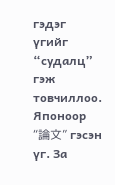гэдэг үгийг “судалц” гэж товчиллоо. Японоор “論文” гэсэн үг. За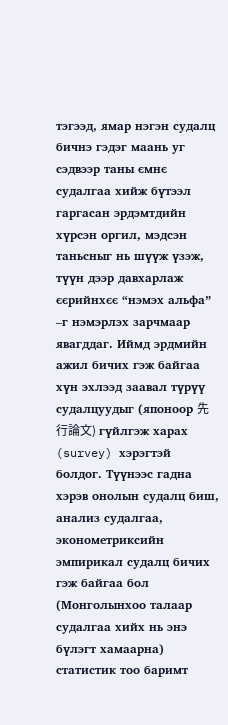тэгээд, ямар нэгэн судалц бичнэ гэдэг маань уг сэдвээр таны ємнє судалгаа хийж бүтээл гаргасан эрдэмтдийн хүрсэн оргил, мэдсэн таньсныг нь шүүж үзэж, түүн дээр давхарлаж єєрийнхєє “нэмэх альфа” –г нэмэрлэх зарчмаар явагддаг. Иймд эрдмийн ажил бичих гэж байгаа хүн эхлээд заавал түрүү судалцуудыг (японоор 先行論文) гүйлгэж харах (survey) хэрэгтэй болдог. Түүнээс гадна хэрэв онолын судалц биш, анализ судалгаа, эконометриксийн эмпирикал судалц бичих гэж байгаа бол (Монголынхоо талаар судалгаа хийх нь энэ бүлэгт хамаарна) статистик тоо баримт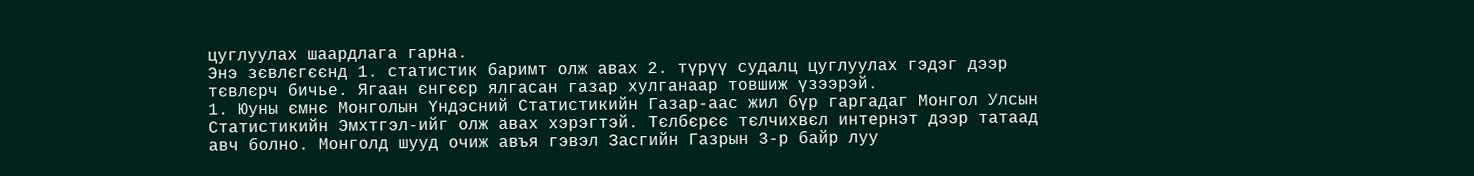цуглуулах шаардлага гарна.
Энэ зєвлєгєєнд 1. статистик баримт олж авах 2. түрүү судалц цуглуулах гэдэг дээр тєвлєрч бичье. Ягаан єнгєєр ялгасан газар хулганаар товшиж үзээрэй.
1. Юуны ємнє Монголын Үндэсний Статистикийн Газар-аас жил бүр гаргадаг Монгол Улсын Статистикийн Эмхтгэл-ийг олж авах хэрэгтэй. Тєлбєрєє тєлчихвєл интернэт дээр татаад авч болно. Монголд шууд очиж авъя гэвэл Засгийн Газрын 3-р байр луу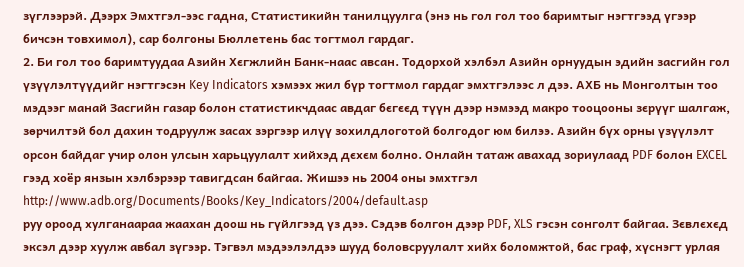зүглээрэй. Дээрх Эмхтгэл-ээс гадна, Статистикийн танилцуулга (энэ нь гол гол тоо баримтыг нэгтгээд үгээр бичсэн товхимол), сар болгоны Бюллетень бас тогтмол гардаг.
2. Би гол тоо баримтуудаа Азийн Хєгжлийн Банк-наас авсан. Тодорхой хэлбэл Азийн орнуудын эдийн засгийн гол үзүүлэлтүүдийг нэгтгэсэн Key Indicators хэмээх жил бүр тогтмол гардаг эмхтгэлээс л дээ. АХБ нь Монголтын тоо мэдээг манай Засгийн газар болон статистикчдаас авдаг бєгєєд түүн дээр нэмээд макро тооцооны зєрүүг шалгаж, зөрчилтэй бол дахин тодруулж засах зэргээр илүү зохилдлоготой болгодог юм билээ. Азийн бүх орны үзүүлэлт орсон байдаг учир олон улсын харьцуулалт хийхэд дєхєм болно. Онлайн татаж авахад зориулаад PDF болон EXCEL гээд хоёр янзын хэлбэрээр тавигдсан байгаа. Жишээ нь 2004 оны эмхтгэл
http://www.adb.org/Documents/Books/Key_Indicators/2004/default.asp
руу ороод хулганаараа жаахан доош нь гүйлгээд үз дээ. Сэдэв болгон дээр PDF, XLS гэсэн сонголт байгаа. Зєвлєхєд эксэл дээр хуулж авбал зүгээр. Тэгвэл мэдээлэлдээ шууд боловсруулалт хийх боломжтой, бас граф, хүснэгт урлая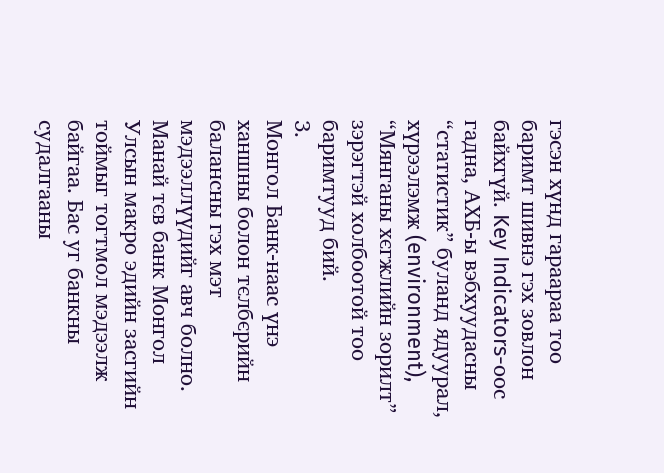гэсэн хүнд гараараа тоо баримт шивнэ гэх зовлон байхгүй. Key Indicators-оос гадна, АХБ-ы вэбхуудасны “статистик” буланд ядуурал, хүрээлэмж (environment), “Мянганы хєгжлийн зорилт” зэрэгтэй холбоотой тоо баримтууд бий.
3.
Монгол Банк-наас үнэ ханшны болон тєлбєрийн балансны гэх мэт мэдээллүүдийг авч болно. Манай тєв банк Монгол Улсын макро эдийн засгийн тоймыг тогтмол мэдээлж байгаа. Бас уг банкны судалгааны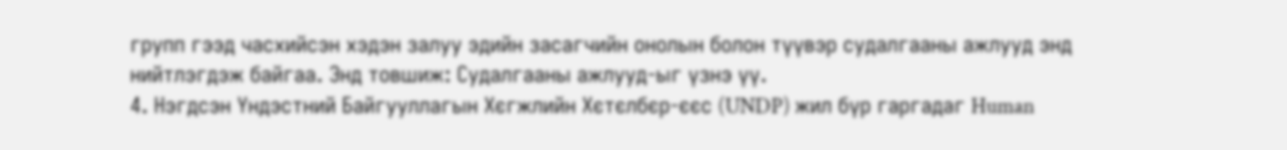групп гээд часхийсэн хэдэн залуу эдийн засагчийн онолын болон түүвэр судалгааны ажлууд энд нийтлэгдэж байгаа. Энд товшиж: Судалгааны ажлууд-ыг үзнэ үү.
4. Нэгдсэн Үндэстний Байгууллагын Хєгжлийн Хєтєлбєр-єєс (UNDP) жил бүр гаргадаг Human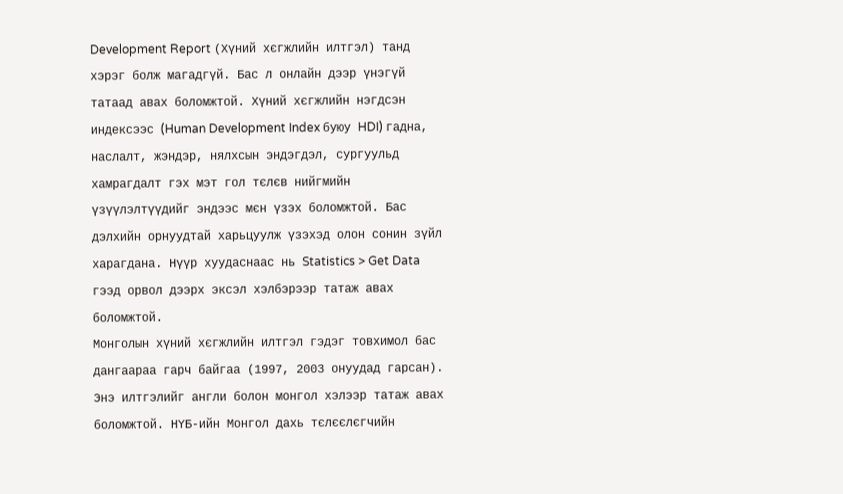Development Report (Хүний хєгжлийн илтгэл) танд хэрэг болж магадгүй. Бас л онлайн дээр үнэгүй татаад авах боломжтой. Хүний хєгжлийн нэгдсэн индексээс (Human Development Index буюу HDI) гадна, наслалт, жэндэр, нялхсын эндэгдэл, сургуульд хамрагдалт гэх мэт гол тєлєв нийгмийн үзүүлэлтүүдийг эндээс мєн үзэх боломжтой. Бас дэлхийн орнуудтай харьцуулж үзэхэд олон сонин зүйл харагдана. Нүүр хуудаснаас нь Statistics > Get Data гээд орвол дээрх эксэл хэлбэрээр татаж авах боломжтой.
Монголын хүний хєгжлийн илтгэл гэдэг товхимол бас дангаараа гарч байгаа (1997, 2003 онуудад гарсан). Энэ илтгэлийг англи болон монгол хэлээр татаж авах боломжтой. НҮБ-ийн Монгол дахь тєлєєлєгчийн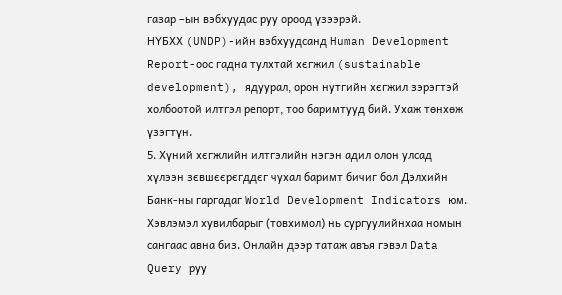газар –ын вэбхуудас руу ороод үзээрэй.
НҮБХХ (UNDP)-ийн вэбхуудсанд Human Development Report-оос гадна тулхтай хєгжил (sustainable development), ядуурал, орон нутгийн хєгжил зэрэгтэй холбоотой илтгэл репорт, тоо баримтууд бий. Ухаж төнхөж үзэгтүн.
5. Хүний хєгжлийн илтгэлийн нэгэн адил олон улсад хүлээн зєвшєєрєгддєг чухал баримт бичиг бол Дэлхийн Банк-ны гаргадаг World Development Indicators юм. Хэвлэмэл хувилбарыг (товхимол) нь сургуулийнхаа номын сангаас авна биз. Онлайн дээр татаж авъя гэвэл Data Query руу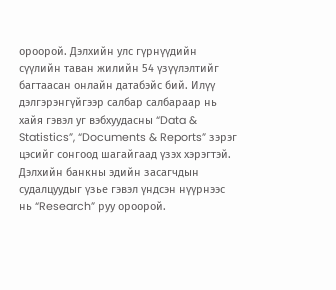ороорой. Дэлхийн улс гүрнүүдийн сүүлийн таван жилийн 54 үзүүлэлтийг багтаасан онлайн датабэйс бий. Илүү дэлгэрэнгүйгээр салбар салбараар нь хайя гэвэл уг вэбхуудасны “Data & Statistics”, “Documents & Reports” зэрэг цэсийг сонгоод шагайгаад үзэх хэрэгтэй.
Дэлхийн банкны эдийн засагчдын судалцуудыг үзье гэвэл үндсэн нүүрнээс нь “Research” руу ороорой.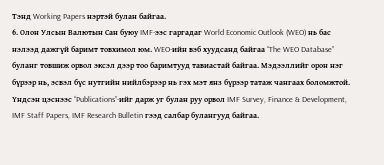Тэнд Working Papers нэртэй булан байгаа.
6. Олон Улсын Валютын Сан буюу IMF-ээс гаргадаг World Economic Outlook (WEO) нь бас нэлээд дажгүй баримт товхимол юм. WEO-ийн вэб хуудсанд байгаа “The WEO Database” буланг товшиж орвол эксэл дээр тоо баримтууд тавиастай байгаа. Мэдээллийг орон нэг бүрээр нь, эсвэл бүс нутгийн нийлбэрээр нь гэх мэт янз бүрээр татаж чангаах боломжтой.
Үндсэн цэснээс “Publications”-ийг дарж уг булан руу орвол IMF Survey, Finance & Development, IMF Staff Papers, IMF Research Bulletin гээд салбар булангууд байгаа.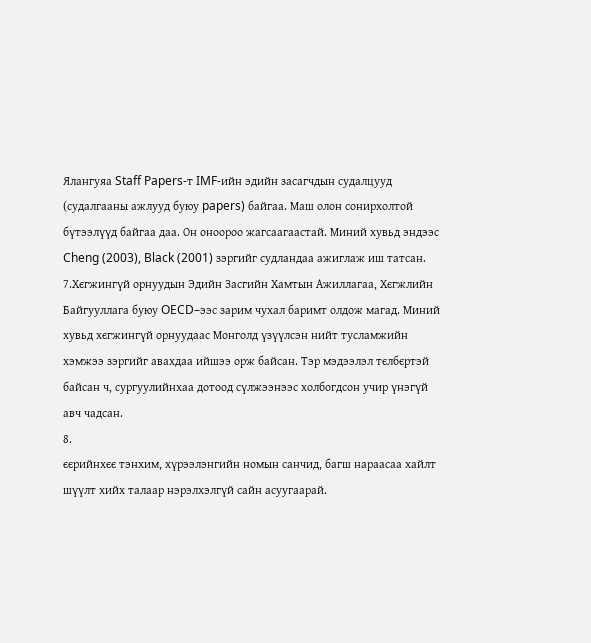Ялангуяа Staff Papers-т IMF-ийн эдийн засагчдын судалцууд (судалгааны ажлууд буюу papers) байгаа. Маш олон сонирхолтой бүтээлүүд байгаа даа. Он оноороо жагсаагаастай. Миний хувьд эндээс Cheng (2003), Black (2001) зэргийг судландаа ажиглаж иш татсан.
7.Хєгжингүй орнуудын Эдийн Засгийн Хамтын Ажиллагаа, Хєгжлийн Байгууллага буюу OECD–ээс зарим чухал баримт олдож магад. Миний хувьд хєгжингүй орнуудаас Монголд үзүүлсэн нийт тусламжийн хэмжээ зэргийг авахдаа ийшээ орж байсан. Тэр мэдээлэл тєлбєртэй байсан ч, сургуулийнхаа дотоод сүлжээнээс холбогдсон учир үнэгүй авч чадсан.
8.
єєрийнхєє тэнхим, хүрээлэнгийн номын санчид, багш нараасаа хайлт шүүлт хийх талаар нэрэлхэлгүй сайн асуугаарай.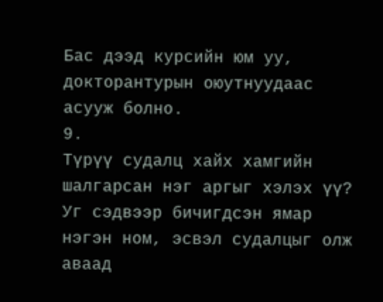Бас дээд курсийн юм уу, докторантурын оюутнуудаас асууж болно.
9.
Түрүү судалц хайх хамгийн шалгарсан нэг аргыг хэлэх үү? Уг сэдвээр бичигдсэн ямар нэгэн ном, эсвэл судалцыг олж аваад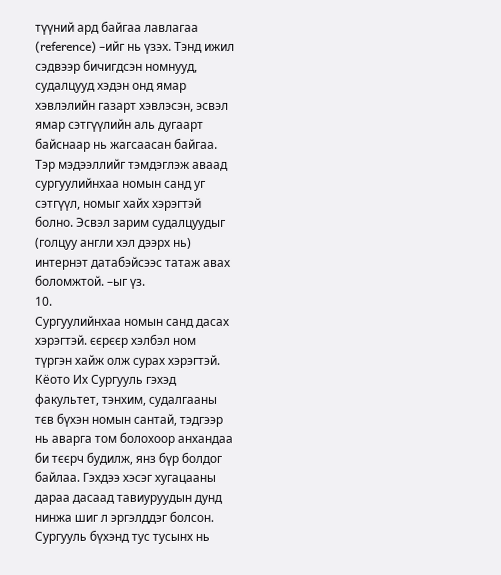түүний ард байгаа лавлагаа (reference) –ийг нь үзэх. Тэнд ижил сэдвээр бичигдсэн номнууд, судалцууд хэдэн онд ямар хэвлэлийн газарт хэвлэсэн, эсвэл ямар сэтгүүлийн аль дугаарт байснаар нь жагсаасан байгаа. Тэр мэдээллийг тэмдэглэж аваад сургуулийнхаа номын санд уг сэтгүүл, номыг хайх хэрэгтэй болно. Эсвэл зарим судалцуудыг (голцуу англи хэл дээрх нь) интернэт датабэйсээс татаж авах боломжтой. –ыг үз.
10.
Сургуулийнхаа номын санд дасах хэрэгтэй. єєрєєр хэлбэл ном түргэн хайж олж сурах хэрэгтэй. Кёото Их Сургууль гэхэд факультет, тэнхим, судалгааны тєв бүхэн номын сантай, тэдгээр нь аварга том болохоор анхандаа би тєєрч будилж, янз бүр болдог байлаа. Гэхдээ хэсэг хугацааны дараа дасаад тавиуруудын дунд нинжа шиг л эргэлддэг болсон. Сургууль бүхэнд тус тусынх нь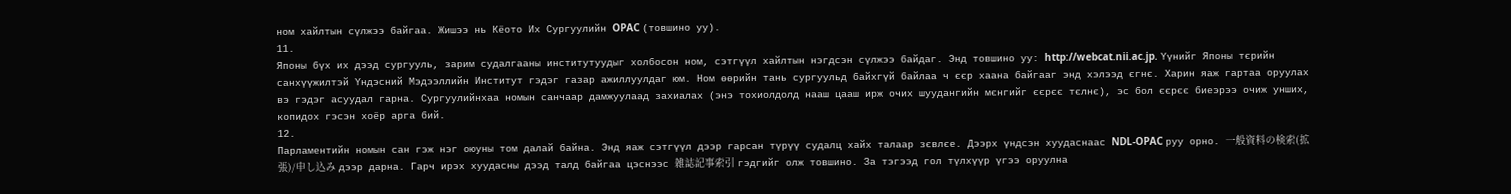ном хайлтын сүлжээ байгаа. Жишээ нь Кёото Их Сургуулийн OPAC (товшино уу).
11.
Японы бүх их дээд сургууль, зарим судалгааны институтуудыг холбосон ном, сэтгүүл хайлтын нэгдсэн сүлжээ байдаг. Энд товшино уу: http://webcat.nii.ac.jp. Үүнийг Японы тєрийн санхүүжилтэй Үндэсний Мэдээллийн Институт гэдэг газар ажиллуулдаг юм. Ном өөрийн тань сургуульд байхгүй байлаа ч єєр хаана байгааг энд хэлээд єгнє. Харин яаж гартаа оруулах вэ гэдэг асуудал гарна. Сургуулийнхаа номын санчаар дамжуулаад захиалах (энэ тохиолдолд нааш цааш ирж очих шуудангийн мєнгийг єєрєє тєлнє), эс бол єєрєє биеэрээ очиж унших, копидох гэсэн хоёр арга бий.
12.
Парламентийн номын сан гэж нэг оюуны том далай байна. Энд яаж сэтгүүл дээр гарсан түрүү судалц хайх талаар зєвлєе. Дээрх үндсэн хуудаснаас NDL-OPAC руу орно. 一般資料の検索(拡張)/申し込み дээр дарна. Гарч ирэх хуудасны дээд талд байгаа цэснээс 雑誌記事索引 гэдгийг олж товшино. За тэгээд гол түлхүүр үгээ оруулна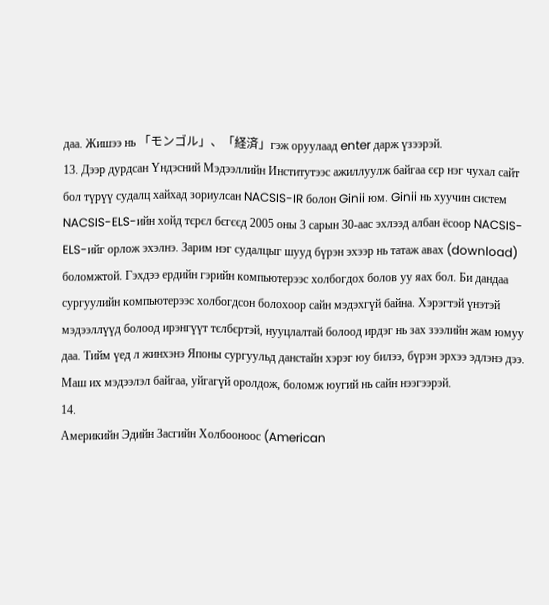даа. Жишээ нь 「モンゴル」、「経済」гэж оруулаад enter дарж үзээрэй.
13. Дээр дурдсан Үндэсний Мэдээллийн Институтээс ажиллуулж байгаа єєр нэг чухал сайт бол түрүү судалц хайхад зориулсан NACSIS-IR болон Ginii юм. Ginii нь хуучин систем NACSIS-ELS-ийн хойд тєрєл бєгєєд 2005 оны 3 сарын 30-аас эхлээд албан ёсоор NACSIS-ELS-ийг орлож эхэлнэ. Зарим нэг судалцыг шууд бүрэн эхээр нь татаж авах (download) боломжтой. Гэхдээ ердийн гэрийн компьютерээс холбогдох болов уу яах бол. Би дандаа сургуулийн компьютерээс холбогдсон болохоор сайн мэдэхгүй байна. Хэрэгтэй үнэтэй мэдээллүүд болоод ирэнгүүт тєлбєртэй, нууцлалтай болоод ирдэг нь зах зээлийн жам юмуу даа. Тийм үед л жинхэнэ Японы сургуульд данстайн хэрэг юу билээ, бүрэн эрхээ эдлэнэ дээ. Маш их мэдээлэл байгаа, уйгагүй оролдож, боломж юугий нь сайн нээгээрэй.
14.
Америкийн Эдийн Засгийн Холбооноос (American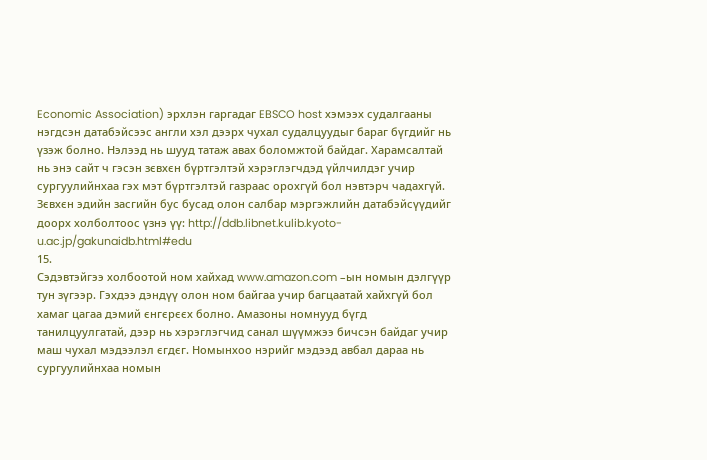Economic Association) эрхлэн гаргадаг EBSCO host хэмээх судалгааны нэгдсэн датабэйсээс англи хэл дээрх чухал судалцуудыг бараг бүгдийг нь үзэж болно. Нэлээд нь шууд татаж авах боломжтой байдаг. Харамсалтай нь энэ сайт ч гэсэн зєвхєн бүртгэлтэй хэрэглэгчдэд үйлчилдэг учир сургуулийнхаа гэх мэт бүртгэлтэй газраас орохгүй бол нэвтэрч чадахгүй.
Зєвхєн эдийн засгийн бус бусад олон салбар мэргэжлийн датабэйсүүдийг доорх холболтоос үзнэ үү: http://ddb.libnet.kulib.kyoto-u.ac.jp/gakunaidb.html#edu
15.
Сэдэвтэйгээ холбоотой ном хайхад www.amazon.com –ын номын дэлгүүр тун зүгээр. Гэхдээ дэндүү олон ном байгаа учир багцаатай хайхгүй бол хамаг цагаа дэмий єнгєрєєх болно. Амазоны номнууд бүгд танилцуулгатай, дээр нь хэрэглэгчид санал шүүмжээ бичсэн байдаг учир маш чухал мэдээлэл єгдєг. Номынхоо нэрийг мэдээд авбал дараа нь сургуулийнхаа номын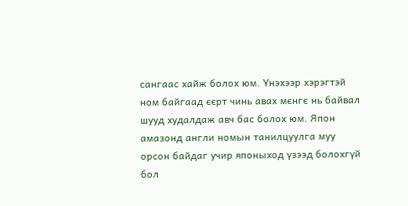сангаас хайж болох юм. Үнэхээр хэрэгтэй ном байгаад єєрт чинь авах мєнгє нь байвал шууд худалдаж авч бас болох юм. Япон амазонд англи номын танилцуулга муу орсон байдаг учир японыход үзээд болохгүй бол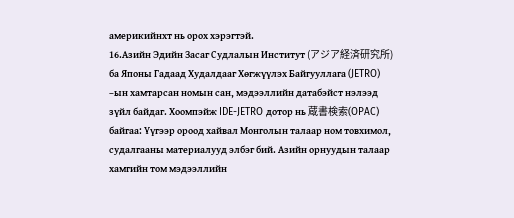америкийнхт нь орох хэрэгтэй.
16.Азийн Эдийн Засаг Судлалын Институт (アジア経済研究所) ба Японы Гадаад Худалдааг Хөгжүүлэх Байгууллага (JETRO) –ын хамтарсан номын сан, мэдээллийн датабэйст нэлээд зүйл байдаг. Хоомпэйж IDE-JETRO дотор нь 蔵書検索(OPAC) байгаа: Үүгээр ороод хайвал Монголын талаар ном товхимол, судалгааны материалууд элбэг бий. Азийн орнуудын талаар хамгийн том мэдээллийн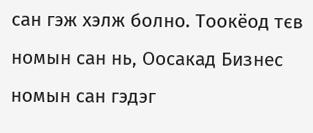сан гэж хэлж болно. Тоокёод тєв номын сан нь, Оосакад Бизнес номын сан гэдэг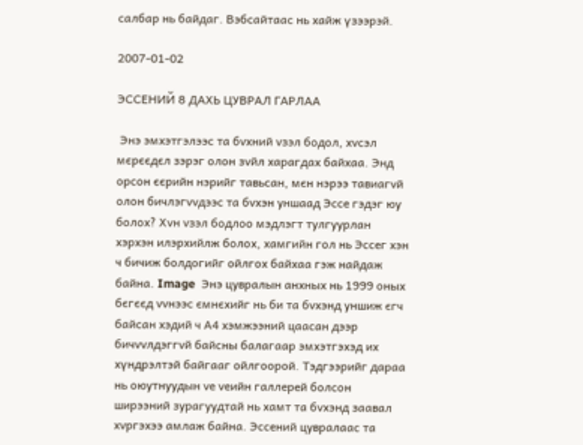салбар нь байдаг. Вэбсайтаас нь хайж үзээрэй.

2007-01-02

ЭССЕНИЙ 8 ДАХЬ ЦУВРАЛ ГАРЛАА

 Энэ эмхэтгэлээс та бvхний vзэл бодол, хvсэл мєрєєдєл зэрэг олон зvйл харагдах байхаа. Энд орсон єєрийн нэрийг тавьсан, мєн нэрээ тавиагvй олон бичлэгvvдээс та бvхэн уншаад Эссе гэдэг юу болох? Хvн vзэл бодлоо мэдлэгт тулгуурлан хэрхэн илэрхийлж болох, хамгийн гол нь Эссег хэн ч бичиж болдогийг ойлгох байхаа гэж найдаж байна. Image  Энэ цувралын анхных нь 1999 оных бєгєєд vvнээс ємнєхийг нь би та бvхэнд уншиж єгч байсан хэдий ч А4 хэмжээний цаасан дээр бичvvлдэггvй байсны балагаар эмхэтгэхэд их хүндрэлтэй байгааг ойлгоорой. Тэдгээрийг дараа нь оюутнуудын vе vеийн галлерей болсон ширээний зурагуудтай нь хамт та бvхэнд заавал хvргэхээ амлаж байна. Эссений цувралаас та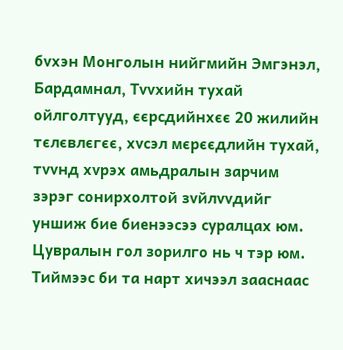бvхэн Монголын нийгмийн Эмгэнэл, Бардамнал, Тvvхийн тухай ойлголтууд, єєрсдийнхєє 20 жилийн тєлєвлєгєє, хvсэл мєрєєдлийн тухай, тvvнд хvрэх амьдралын зарчим зэрэг сонирхолтой зvйлvvдийг уншиж бие биенээсээ суралцах юм. Цувралын гол зорилго нь ч тэр юм. Тиймээс би та нарт хичээл зааснаас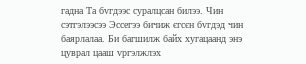гадна Та бvгдээс суралцсан билээ. Чин сэтгэлээсээ Эссегээ бичиж єгсєн бvгдэд чин баярлалаа. Би багшилж байх хугацаанд энэ цуврал цааш vргэлжлэх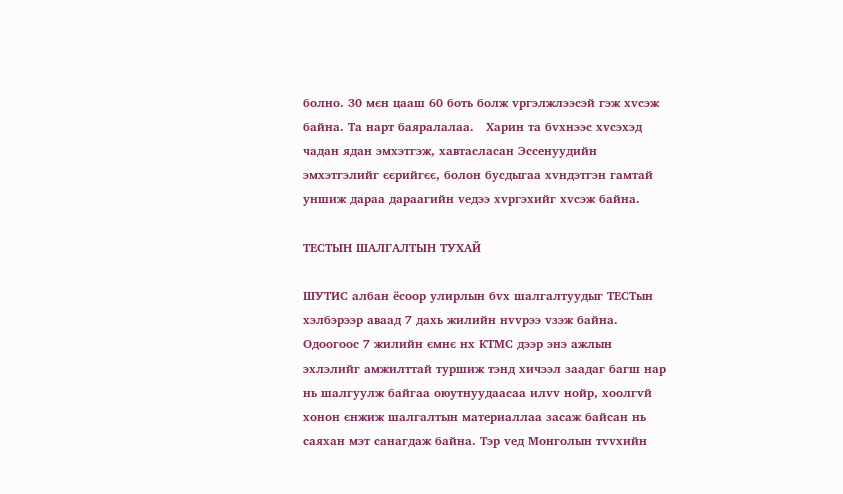болно. 30 мєн цааш 60 боть болж vргэлжлээсэй гэж хvсэж байна. Та нарт баяралалаа.   Харин та бvхнээс хvсэхэд чадан ядан эмхэтгэж, хавтасласан Эссенуудийн эмхэтгэлийг єєрийгєє, болон бусдыгаа хvндэтгэн гамтай уншиж дараа дараагийн vедээ хvргэхийг хvсэж байна.

ТЕСТЫН ШАЛГАЛТЫН ТУХАЙ

ШУТИС албан ёсоор улирлын бvх шалгалтуудыг ТЕСТын хэлбэрээр аваад 7 дахь жилийн нvvрээ vзэж байна. Одоогоос 7 жилийн ємнє нх КТМС дээр энэ ажлын эхлэлийг амжилттай туршиж тэнд хичээл заадаг багш нар нь шалгуулж байгаа оюутнуудаасаа илvv нойр, хоолгvй хонон єнжиж шалгалтын материаллаа засаж байсан нь саяхан мэт санагдаж байна. Тэр vед Монголын тvvхийн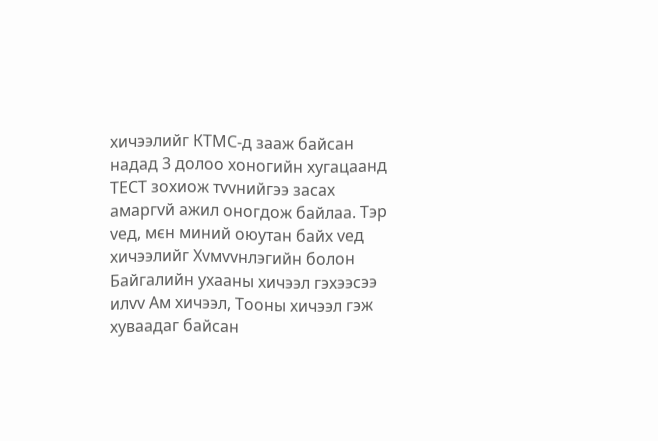хичээлийг КТМС-д зааж байсан надад 3 долоо хоногийн хугацаанд ТЕСТ зохиож тvvнийгээ засах амаргvй ажил оногдож байлаа. Тэр vед, мєн миний оюутан байх vед хичээлийг Хvмvvнлэгийн болон Байгалийн ухааны хичээл гэхээсээ илvv Ам хичээл, Тооны хичээл гэж хуваадаг байсан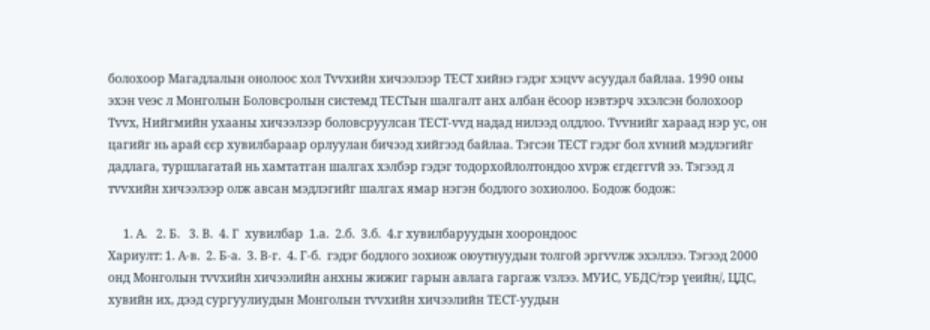болохоор Магадлалын онолоос хол Тvvхийн хичээлээр ТЕСТ хийнэ гэдэг хэцvv асуудал байлаа. 1990 оны эхэн vеэс л Монголын Боловсролын системд ТЕСТын шалгалт анх албан ёсоор нэвтэрч эхэлсэн болохоор Тvvх, Нийгмийн ухааны хичээлээр боловсруулсан ТЕСТ-vvд надад нилээд олдлоо. Тvvнийг хараад нэр ус, он цагийг нь арай єєр хувилбараар орлуулан бичээд хийгээд байлаа. Тэгсэн ТЕСТ гэдэг бол хvний мэдлэгийг дадлага, туршлагатай нь хамтатган шалгах хэлбэр гэдэг тодорхойлолтондоо хvрж єгдєггvй ээ. Тэгээд л тvvхийн хичээлээр олж авсан мэдлэгийг шалгах ямар нэгэн бодлого зохиолоо. Бодож бодож:

     1. А.   2. Б.   3. В.  4. Г  хувилбар  1.а.  2.б.  3.б.  4.г хувилбаруудын хоорондоос
Хариулт: 1. А-в.  2. Б-а.  3. В-г.  4. Г-б.  гэдэг бодлого зохиож оюутнуудын толгой эргvvлж эхэллээ. Тэгээд 2000 онд Монголын тvvхийн хичээлийн анхны жижиг гарын авлага гаргаж vзлээ. МУИС, УБДС/тэр үеийн/, ЦДС, хувийн их, дээд сургуулиудын Монголын тvvхийн хичээлийн ТЕСТ-уудын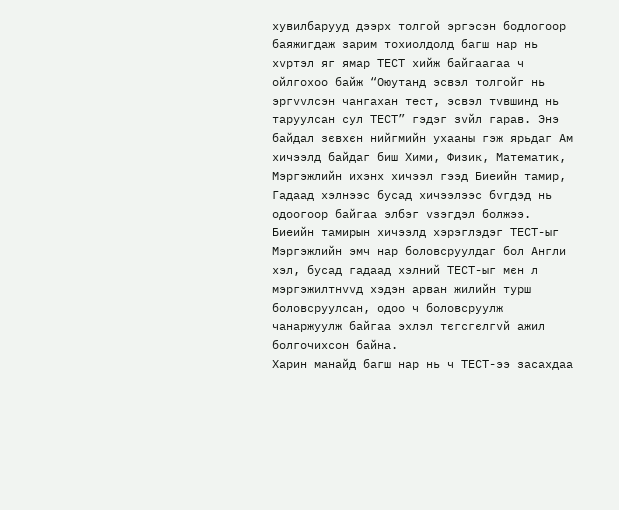хувилбарууд дээрх толгой эргэсэн бодлогоор баяжигдаж зарим тохиолдолд багш нар нь хvртэл яг ямар ТЕСТ хийж байгаагаа ч ойлгохоо байж “Оюутанд эсвэл толгойг нь эргvvлсэн чангахан тест, эсвэл тvвшинд нь таруулсан сул ТЕСТ” гэдэг зvйл гарав. Энэ байдал зєвхєн нийгмийн ухааны гэж ярьдаг Ам хичээлд байдаг биш Хими, Физик, Математик, Мэргэжлийн ихэнх хичээл гээд Биеийн тамир, Гадаад хэлнээс бусад хичээлээс бvгдэд нь одоогоор байгаа элбэг vзэгдэл болжээ. Биеийн тамирын хичээлд хэрэглэдэг ТЕСТ-ыг Мэргэжлийн эмч нар боловсруулдаг бол Англи хэл, бусад гадаад хэлний ТЕСТ-ыг мєн л мэргэжилтнvvд хэдэн арван жилийн турш боловсруулсан, одоо ч боловсруулж чанаржуулж байгаа эхлэл тєгсгєлгvй ажил болгочихсон байна.
Харин манайд багш нар нь ч ТЕСТ-ээ засахдаа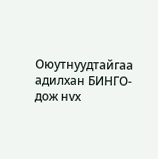Оюутнуудтайгаа адилхан БИНГО-дож нvх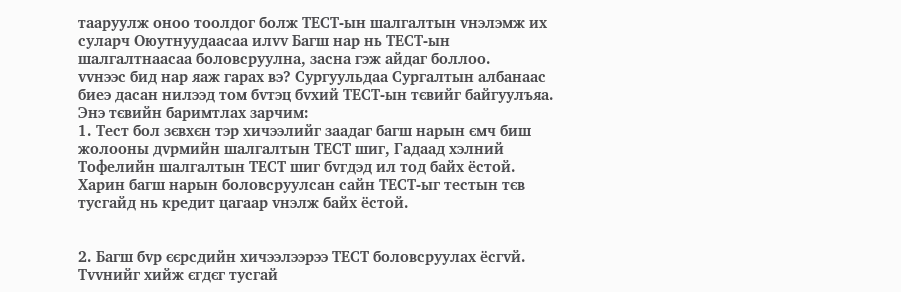тааруулж оноо тоолдог болж ТЕСТ-ын шалгалтын vнэлэмж их суларч Оюутнуудаасаа илvv Багш нар нь ТЕСТ-ын шалгалтнаасаа боловсруулна, засна гэж айдаг боллоо.
vvнээс бид нар яаж гарах вэ? Сургуульдаа Сургалтын албанаас биеэ дасан нилээд том бvтэц бvхий ТЕСТ-ын тєвийг байгуулъяа. Энэ тєвийн баримтлах зарчим:
1. Тест бол зєвхєн тэр хичээлийг заадаг багш нарын ємч биш жолооны дvрмийн шалгалтын ТЕСТ шиг, Гадаад хэлний Тофелийн шалгалтын ТЕСТ шиг бvгдэд ил тод байх ёстой. Харин багш нарын боловсруулсан сайн ТЕСТ-ыг тестын тєв тусгайд нь кредит цагаар vнэлж байх ёстой.


2. Багш бvр єєрсдийн хичээлээрээ ТЕСТ боловсруулах ёсгvй. Тvvнийг хийж єгдєг тусгай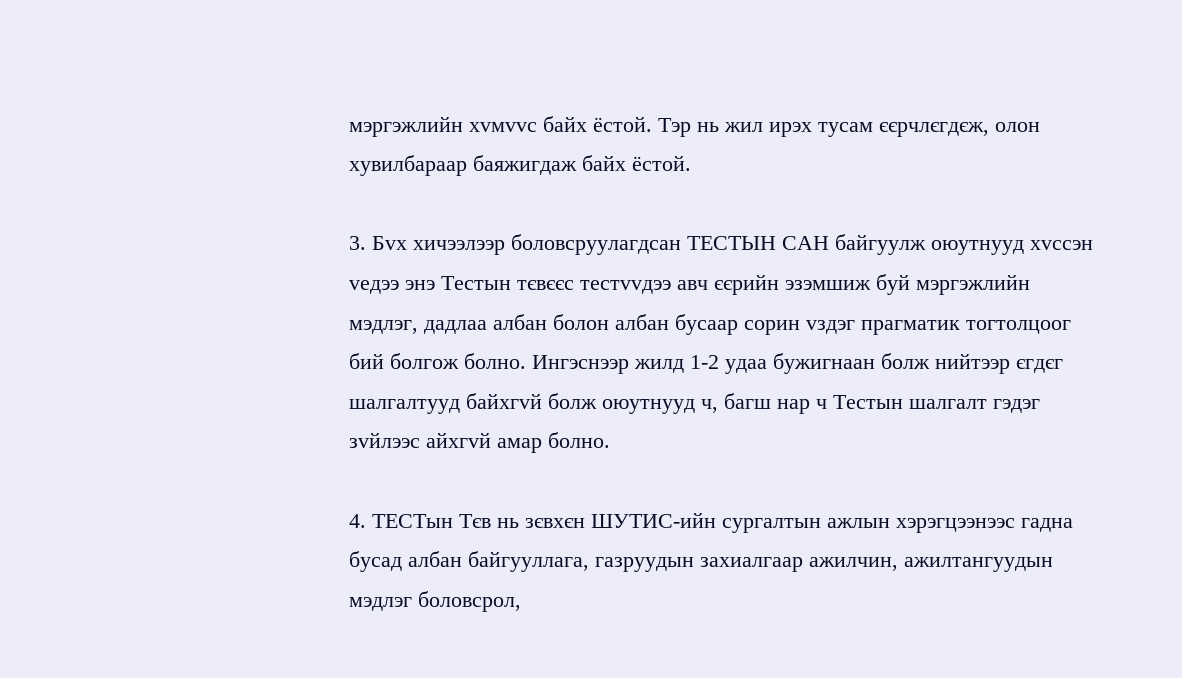мэргэжлийн хvмvvс байх ёстой. Тэр нь жил ирэх тусам єєрчлєгдєж, олон хувилбараар баяжигдаж байх ёстой.

3. Бvх хичээлээр боловсруулагдсан ТЕСТЫН САН байгуулж оюутнууд хvссэн vедээ энэ Тестын тєвєєс тестvvдээ авч єєрийн эзэмшиж буй мэргэжлийн мэдлэг, дадлаа албан болон албан бусаар сорин vздэг прагматик тогтолцоог бий болгож болно. Ингэснээр жилд 1-2 удаа бужигнаан болж нийтээр єгдєг шалгалтууд байхгvй болж оюутнууд ч, багш нар ч Тестын шалгалт гэдэг зvйлээс айхгvй амар болно.

4. ТЕСТын Тєв нь зєвхєн ШУТИС-ийн сургалтын ажлын хэрэгцээнээс гадна бусад албан байгууллага, газруудын захиалгаар ажилчин, ажилтангуудын мэдлэг боловсрол,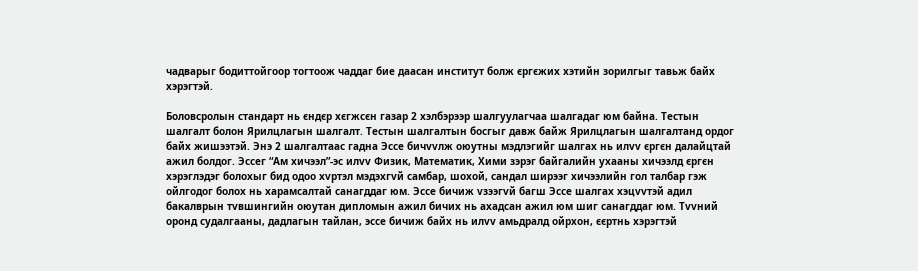чадварыг бодиттойгоор тогтоож чаддаг бие даасан институт болж єргєжих хэтийн зорилгыг тавьж байх хэрэгтэй.

Боловсролын стандарт нь єндєр хєгжсєн газар 2 хэлбэрээр шалгуулагчаа шалгадаг юм байна. Тестын шалгалт болон Ярилцлагын шалгалт. Тестын шалгалтын босгыг давж байж Ярилцлагын шалгалтанд ордог байх жишээтэй. Энэ 2 шалгалтаас гадна Эссе бичvvлж оюутны мэдлэгийг шалгах нь илvv єргєн далайцтай ажил болдог. Эссег “Ам хичээл”-эс илvv Физик, Математик, Хими зэрэг байгалийн ухааны хичээлд єргєн хэрэглэдэг болохыг бид одоо хvртэл мэдэхгvй самбар, шохой, сандал ширээг хичээлийн гол талбар гэж ойлгодог болох нь харамсалтай санагддаг юм. Эссе бичиж vзээгvй багш Эссе шалгах хэцvvтэй адил бакалврын тvвшингийн оюутан дипломын ажил бичих нь ахадсан ажил юм шиг санагддаг юм. Тvvний оронд судалгааны, дадлагын тайлан, эссе бичиж байх нь илvv амьдралд ойрхон, єєртнь хэрэгтэй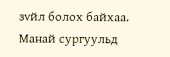зvйл болох байхаа.
Манай сургуульд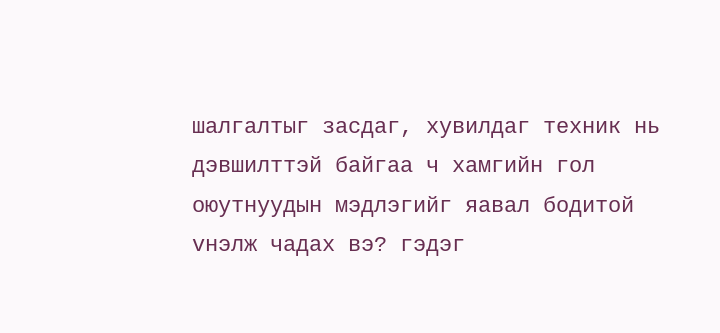шалгалтыг засдаг, хувилдаг техник нь дэвшилттэй байгаа ч хамгийн гол оюутнуудын мэдлэгийг яавал бодитой vнэлж чадах вэ? гэдэг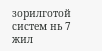зорилготой систем нь 7 жил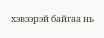хэвээрэй байгаа нь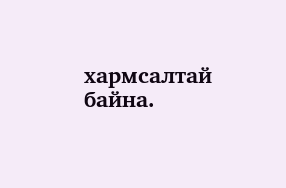хармсалтай байна.